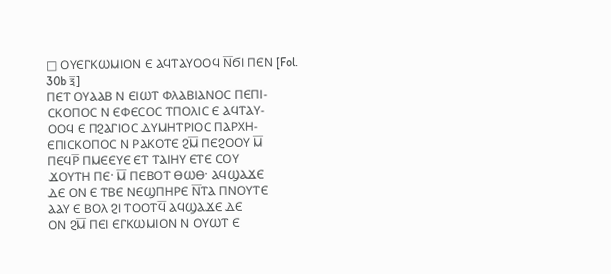□ ⲞⲨⲈⲄⲔⲰⲘⲒⲞⲚ Ⲉ ⲀϤⲦⲀⲨⲞⲞϤ Ⲛ̅ϬⲒ ⲠⲈⲚ [Fol. 30b ⲝ̅]
ⲠⲈⲦ ⲞⲨⲀⲀⲂ Ⲛ ⲈⲒⲰⲦ ⲪⲖⲀⲂⲒⲀⲚⲞⲤ ⲠⲈⲠⲒ‐
ⲤⲔⲞⲠⲞⲤ Ⲛ ⲈⲪⲈⲤⲞⲤ ⲦⲠⲞⲖⲒⲤ Ⲉ ⲀϤⲦⲀⲨ‐
ⲞⲞϤ Ⲉ ⲠϨⲀⲄⲒⲞⲤ ⲆⲨⲘⲎⲦⲢⲒⲞⲤ ⲠⲀⲢⲬⲎ‐
ⲈⲠⲒⲤⲔⲞⲠⲞⲤ Ⲛ ⲢⲀⲔⲞⲦⲈ ϨⲘ̅ ⲠⲈϨⲞⲞⲨ Ⲙ̅
ⲠⲈϤⲢ̅ ⲠⲘⲈⲈⲨⲈ ⲈⲦ ⲦⲀⲒⲎⲨ ⲈⲦⲈ ⲤⲞⲨ
ϪⲞⲨⲦⲎ ⲠⲈ· Ⲙ̅ ⲠⲈⲂⲞⲦ ⲐⲰⲐ· ⲀϤϢⲀϪⲈ
ⲆⲈ ⲞⲚ Ⲉ ⲦⲂⲈ ⲚⲈϢⲠⲎⲢⲈ Ⲛ̅ⲦⲀ ⲠⲚⲞⲨⲦⲈ
ⲀⲀⲨ Ⲉ ⲂⲞⲖ ϨⲒ ⲦⲞⲞⲦϤ̅ ⲀϤϢⲀϪⲈ ⲆⲈ
ⲞⲚ ϨⲘ̅ ⲠⲈⲒ ⲈⲄⲔⲰⲘⲒⲞⲚ Ⲛ ⲞⲨⲰⲦ Ⲉ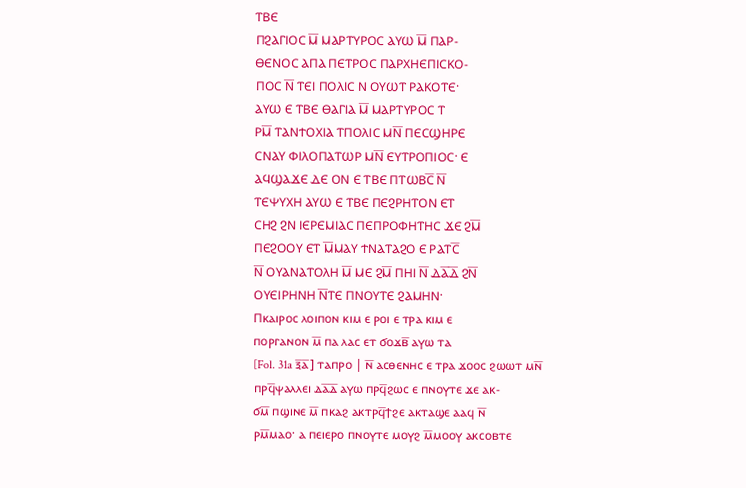ⲦⲂⲈ
ⲠϨⲀⲄⲒⲞⲤ Ⲙ̅ ⲘⲀⲢⲦⲨⲢⲞⲤ ⲀⲨⲰ Ⲙ̅ ⲠⲀⲢ‐
ⲐⲈⲚⲞⲤ ⲀⲠⲀ ⲠⲈⲦⲢⲞⲤ ⲠⲀⲢⲬⲎⲈⲠⲒⲤⲔⲞ‐
ⲠⲞⲤ Ⲛ̅ ⲦⲈⲒ ⲠⲞⲖⲒⲤ Ⲛ ⲞⲨⲰⲦ ⲢⲀⲔⲞⲦⲈ·
ⲀⲨⲰ Ⲉ ⲦⲂⲈ ⲐⲀⲄⲒⲀ Ⲙ̅ ⲘⲀⲢⲦⲨⲢⲞⲤ Ⲧ
ⲢⲘ̅ ⲦⲀⲚϮⲞⲬⲒⲀ ⲦⲠⲞⲖⲒⲤ ⲘⲚ̅ ⲠⲈⲤϢⲎⲢⲈ
ⲤⲚⲀⲨ ⲪⲒⲖⲞⲠⲀⲦⲰⲢ ⲘⲚ̅ ⲈⲨⲦⲢⲞⲠⲒⲞⲤ· Ⲉ
ⲀϤϢⲀϪⲈ ⲆⲈ ⲞⲚ Ⲉ ⲦⲂⲈ ⲠⲦⲰⲂⲤ̅ Ⲛ̅
ⲦⲈⲮⲨⲬⲎ ⲀⲨⲰ Ⲉ ⲦⲂⲈ ⲠⲈϨⲢⲎⲦⲞⲚ ⲈⲦ
ⲤⲎϨ ϨⲚ ⲒⲈⲢⲈⲘⲒⲀⲤ ⲠⲈⲠⲢⲞⲪⲎⲦⲎⲤ ϪⲈ ϨⲘ̅
ⲠⲈϨⲞⲞⲨ ⲈⲦ Ⲙ̅ⲘⲀⲨ ϮⲚⲀⲦⲀϨⲞ Ⲉ ⲢⲀⲦⲤ̅
Ⲛ̅ ⲞⲨⲀⲚⲀⲦⲞⲖⲎ Ⲙ̅ ⲘⲈ ϨⲘ̅ ⲠⲎⲒ Ⲛ̅ ⲆⲀ̅Ⲇ̅ ϨⲚ̅
ⲞⲨⲈⲒⲢⲎⲚⲎ Ⲛ̅ⲦⲈ ⲠⲚⲞⲨⲦⲈ ϨⲀⲘⲎⲚ·
Ⲡⲕⲁⲓⲣⲟⲥ ⲗⲟⲓⲡⲟⲛ ⲕⲓⲙ ⲉ ⲣⲟⲓ ⲉ ⲧⲣⲁ ⲕⲓⲙ ⲉ
ⲡⲟⲣⲅⲁⲛⲟⲛ ⲙ̅ ⲡⲁ ⲗⲁⲥ ⲉⲧ ϭⲟϫⲃ̅ ⲁⲩⲱ ⲧⲁ
[Fol. 31a ⲝ̅ⲁ̅] ⲧⲁⲡⲣⲟ | ⲛ̅ ⲁⲥⲑⲉⲛⲏⲥ ⲉ ⲧⲣⲁ ϫⲟⲟⲥ ϩⲱⲱⲧ ⲙⲛ̅
ⲡⲣϥ̅ⲯⲁⲗⲗⲉⲓ ⲇⲁ̅ⲇ̅ ⲁⲩⲱ ⲡⲣϥ̅ϩⲱⲥ ⲉ ⲡⲛⲟⲩⲧⲉ ϫⲉ ⲁⲕ‐
ϭⲙ̅ ⲡϣⲓⲛⲉ ⲙ̅ ⲡⲕⲁϩ ⲁⲕⲧⲣϥ̅ϯϩⲉ ⲁⲕⲧⲁϣⲉ ⲁⲁϥ ⲛ̅
ⲣⲙ̅ⲙⲁⲟ· ⲁ ⲡⲉⲓⲉⲣⲟ ⲡⲛⲟⲩⲧⲉ ⲙⲟⲩϩ ⲙ̅ⲙⲟⲟⲩ ⲁⲕⲥⲟⲃⲧⲉ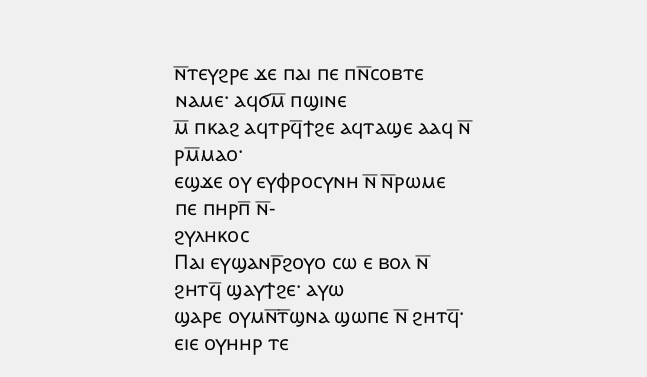ⲛ̅ⲧⲉⲩϩⲣⲉ ϫⲉ ⲡⲁⲓ ⲡⲉ ⲡⲛ̅ⲥⲟⲃⲧⲉ ⲛⲁⲙⲉ· ⲁϥϭⲙ̅ ⲡϣⲓⲛⲉ
ⲙ̅ ⲡⲕⲁϩ ⲁϥⲧⲣϥ̅ϯϩⲉ ⲁϥⲧⲁϣⲉ ⲁⲁϥ ⲛ̅ ⲣⲙ̅ⲙⲁⲟ·
ⲉϣϫⲉ ⲟⲩ ⲉⲩⲫⲣⲟⲥⲩⲛⲏ ⲛ̅ ⲛ̅ⲣⲱⲙⲉ ⲡⲉ ⲡⲏⲣⲡ̅ ⲛ̅‐
ϩⲩⲗⲏⲕⲟⲥ
Ⲡⲁⲓ ⲉⲩϣⲁⲛⲣ̅ϩⲟⲩⲟ ⲥⲱ ⲉ ⲃⲟⲗ ⲛ̅ ϩⲏⲧϥ̅ ϣⲁⲩϯϩⲉ· ⲁⲩⲱ
ϣⲁⲣⲉ ⲟⲩⲙⲛ̅ⲧ̅ϣⲛⲁ ϣⲱⲡⲉ ⲛ̅ ϩⲏⲧϥ̅· ⲉⲓⲉ ⲟⲩⲏⲏⲣ ⲧⲉ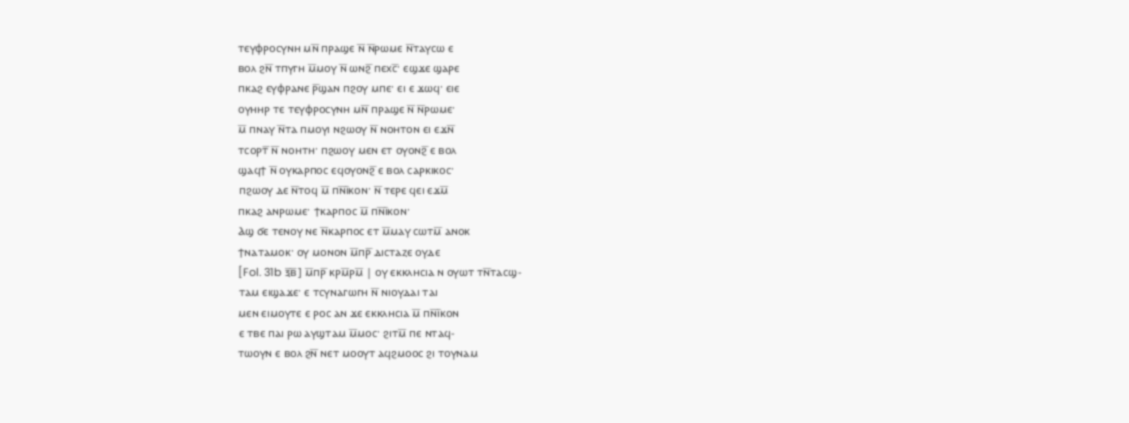ⲧⲉⲩⲫⲣⲟⲥⲩⲛⲏ ⲙⲛ̅ ⲡⲣⲁϣⲉ ⲛ̅ ⲛ̅ⲣⲱⲙⲉ ⲛ̅ⲧⲁⲩⲥⲱ ⲉ
ⲃⲟⲗ ϩⲛ̅ ⲧⲡⲩⲅⲏ ⲙ̅ⲙⲟⲩ ⲛ̅ ⲱⲛϩ̅ ⲡⲉⲭⲥ̅· ⲉϣϫⲉ ϣⲁⲣⲉ
ⲡⲕⲁϩ ⲉⲩⲫⲣⲁⲛⲉ ⲣ̅ϣⲁⲛ ⲡϩⲟⲩ ⲙⲡⲉ· ⲉⲓ ⲉ ϫⲱϥ· ⲉⲓⲉ
ⲟⲩⲏⲏⲣ ⲧⲉ ⲧⲉⲩⲫⲣⲟⲥⲩⲛⲏ ⲙⲛ̅ ⲡⲣⲁϣⲉ ⲛ̅ ⲛ̅ⲣⲱⲙⲉ·
ⲙ̅ ⲡⲛⲁⲩ ⲛ̅ⲧⲁ ⲡⲙⲟⲩⲓ ⲛϩⲱⲟⲩ ⲛ̅ ⲛⲟⲏⲧⲟⲛ ⲉⲓ ⲉϫⲛ̅
ⲧⲥⲟⲣⲧ̅ ⲛ̅ ⲛⲟⲏⲧⲏ· ⲡϩⲱⲟⲩ ⲙⲉⲛ ⲉⲧ ⲟⲩⲟⲛϩ̅ ⲉ ⲃⲟⲗ
ϣⲁϥϯ ⲛ̅ ⲟⲩⲕⲁⲣⲡⲟⲥ ⲉϥⲟⲩⲟⲛϩ̅ ⲉ ⲃⲟⲗ ⲥⲁⲣⲕⲓⲕⲟⲥ·
ⲡϩⲱⲟⲩ ⲇⲉ ⲛ̅ⲧⲟϥ ⲙ̅ ⲡⲛ̅ⲓ̅ⲕⲟⲛ· ⲛ̅ ⲧⲉⲣⲉ ϥⲉⲓ ⲉϫⲙ̅
ⲡⲕⲁϩ ⲁⲛⲣⲱⲙⲉ· ϯⲕⲁⲣⲡⲟⲥ ⲙ̅ ⲡⲛ̅ⲓ̅ⲕⲟⲛ·
Ⲁϣ ϭⲉ ⲧⲉⲛⲟⲩ ⲛⲉ ⲛ̅ⲕⲁⲣⲡⲟⲥ ⲉⲧ ⲙ̅ⲙⲁⲩ ⲥⲱⲧⲙ̅ ⲁⲛⲟⲕ
ϯⲛⲁⲧⲁⲙⲟⲕ· ⲟⲩ ⲙⲟⲛⲟⲛ ⲙ̅ⲡⲣ̅ ⲇⲓⲥⲧⲁⲍⲉ ⲟⲩⲇⲉ
[Fol. 31b ⲝ̅ⲃ̅] ⲙ̅ⲡⲣ̅ ⲕⲣⲙ̅ⲣⲙ̅ | ⲟⲩ ⲉⲕⲕⲗⲏⲥⲓⲁ ⲛ ⲟⲩⲱⲧ ⲧⲛ̅ⲧⲁⲥϣ‐
ⲧⲁⲙ ⲉⲓϣⲁϫⲉ· ⲉ ⲧⲥⲩⲛⲁⲅⲱⲅⲏ ⲛ̅ ⲛⲓⲟⲩⲇⲁⲓ ⲧⲁⲓ
ⲙⲉⲛ ⲉⲓⲙⲟⲩⲧⲉ ⲉ ⲣⲟⲥ ⲁⲛ ϫⲉ ⲉⲕⲕⲗⲏⲥⲓⲁ ⲙ̅ ⲡⲛ̅ⲓ̅ⲕⲟⲛ
ⲉ ⲧⲃⲉ ⲡⲁⲓ ⲣⲱ ⲁⲩϣⲧⲁⲙ ⲙ̅ⲙⲟⲥ· ϩⲓⲧⲙ̅ ⲡⲉ ⲛⲧⲁϥ‐
ⲧⲱⲟⲩⲛ ⲉ ⲃⲟⲗ ϩⲛ̅ ⲛⲉⲧ ⲙⲟⲟⲩⲧ ⲁϥϩⲙⲟⲟⲥ ϩⲓ ⲧⲟⲩⲛⲁⲙ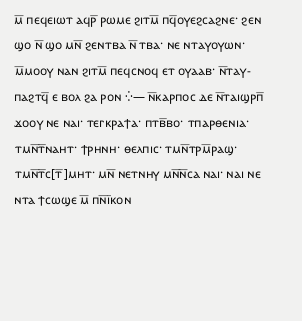ⲙ̅ ⲡⲉϥⲉⲓⲱⲧ ⲁϥⲣ̅ ⲣⲱⲙⲉ ϩⲓⲧⲙ̅ ⲡϥ̅ⲟⲩⲉϩⲥⲁϩⲛⲉ· ϩⲉⲛ
ϣⲟ ⲛ̅ ϣⲟ ⲙⲛ̅ ϩⲉⲛⲧⲃⲁ ⲛ̅ ⲧⲃⲁ· ⲛⲉ ⲛⲧⲁⲩⲟⲩⲱⲛ·
ⲙ̅ⲙⲟⲟⲩ ⲛⲁⲛ ϩⲓⲧⲙ̅ ⲡⲉϥⲥⲛⲟϥ ⲉⲧ ⲟⲩⲁⲁⲃ· ⲛ̅ⲧⲁⲩ‐
ⲡⲁϩⲧϥ̅ ⲉ ⲃⲟⲗ ϩⲁ ⲣⲟⲛ ⁛— ⲛ̅ⲕⲁⲣⲡⲟⲥ ⲇⲉ ⲛ̅ⲧⲁⲓϣⲣⲡ̅
ϫⲟⲟⲩ ⲛⲉ ⲛⲁⲓ· ⲧⲉⲅⲕⲣⲁϯⲁ· ⲡⲧⲃ̅ⲃⲟ· ⲧⲡⲁⲣⲑⲉⲛⲓⲁ·
ⲧⲙⲛ̅ⲧ̅ⲛⲁⲏⲧ· ϯⲣⲏⲛⲏ· ⲑⲉⲗⲡⲓⲥ· ⲧⲙⲛ̅ⲧⲣⲙ̅ⲣⲁϣ·
ⲧⲙⲛ̅ⲧ̅ⲥ[ⲧ̅]ⲙⲏⲧ· ⲙⲛ̅ ⲛⲉⲧⲛⲏⲩ ⲙⲛ̅ⲛ̅ⲥⲁ ⲛⲁⲓ· ⲛⲁⲓ ⲛⲉ
ⲛⲧⲁ ϯⲥⲱϣⲉ ⲙ̅ ⲡⲛ̅ⲓ̅ⲕⲟⲛ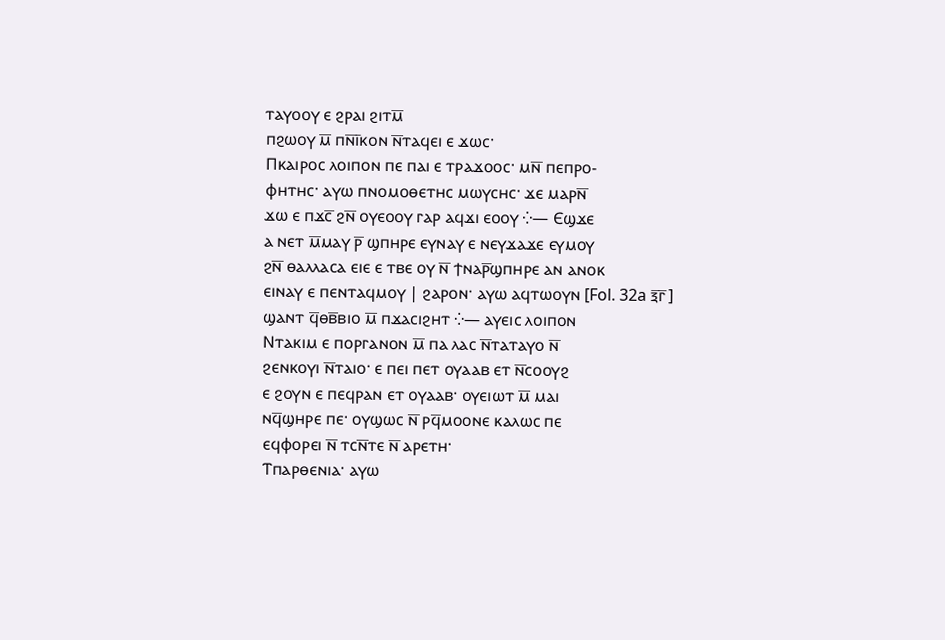ⲧⲁⲩⲟⲟⲩ ⲉ ϩⲣⲁⲓ ϩⲓⲧⲙ̅
ⲡϩⲱⲟⲩ ⲙ̅ ⲡⲛ̅ⲓ̅ⲕⲟⲛ ⲛ̅ⲧⲁϥⲉⲓ ⲉ ϫⲱⲥ·
Ⲡⲕⲁⲓⲣⲟⲥ ⲗⲟⲓⲡⲟⲛ ⲡⲉ ⲡⲁⲓ ⲉ ⲧⲣⲁϫⲟⲟⲥ· ⲙⲛ̅ ⲡⲉⲡⲣⲟ‐
ⲫⲏⲧⲏⲥ· ⲁⲩⲱ ⲡⲛⲟⲙⲟⲑⲉⲧⲏⲥ ⲙⲱⲩⲥⲏⲥ· ϫⲉ ⲙⲁⲣⲛ̅
ϫⲱ ⲉ ⲡϫⲥ̅ ϩⲛ̅ ⲟⲩⲉⲟⲟⲩ ⲅⲁⲣ ⲁϥϫⲓ ⲉⲟⲟⲩ ⁛— Ⲉϣϫⲉ
ⲁ ⲛⲉⲧ ⲙ̅ⲙⲁⲩ ⲣ̅ ϣⲡⲏⲣⲉ ⲉⲩⲛⲁⲩ ⲉ ⲛⲉⲩϫⲁϫⲉ ⲉⲩⲙⲟⲩ
ϩⲛ̅ ⲑⲁⲗⲗⲁⲥⲁ ⲉⲓⲉ ⲉ ⲧⲃⲉ ⲟⲩ ⲛ̅ ϯⲛⲁⲣ̅ϣⲡⲏⲣⲉ ⲁⲛ ⲁⲛⲟⲕ
ⲉⲓⲛⲁⲩ ⲉ ⲡⲉⲛⲧⲁϥⲙⲟⲩ | ϩⲁⲣⲟⲛ· ⲁⲩⲱ ⲁϥⲧⲱⲟⲩⲛ [Fol. 32a ⲝ̅ⲅ̅]
ϣⲁⲛⲧ ϥ̅ⲑⲃ̅ⲃⲓⲟ ⲙ̅ ⲡϫⲁⲥⲓϩⲏⲧ ⁛— ⲁⲩⲉⲓⲥ ⲗⲟⲓⲡⲟⲛ
Ⲛⲧⲁⲕⲓⲙ ⲉ ⲡⲟⲣⲅⲁⲛⲟⲛ ⲙ̅ ⲡⲁ ⲗⲁⲥ ⲛ̅ⲧⲁⲧⲁⲩⲟ ⲛ̅
ϩⲉⲛⲕⲟⲩⲓ ⲛ̅ⲧⲁⲓⲟ· ⲉ ⲡⲉⲓ ⲡⲉⲧ ⲟⲩⲁⲁⲃ ⲉⲧ ⲛ̅ⲥⲟⲟⲩϩ
ⲉ ϩⲟⲩⲛ ⲉ ⲡⲉϥⲣⲁⲛ ⲉⲧ ⲟⲩⲁⲁⲃ· ⲟⲩⲉⲓⲱⲧ ⲙ̅ ⲙⲁⲓ
ⲛϥ̅ϣⲏⲣⲉ ⲡⲉ· ⲟⲩϣⲱⲥ ⲛ̅ ⲣϥ̅ⲙⲟⲟⲛⲉ ⲕⲁⲗⲱⲥ ⲡⲉ
ⲉϥⲫⲟⲣⲉⲓ ⲛ̅ ⲧⲥⲛ̅ⲧⲉ ⲛ̅ ⲁⲣⲉⲧⲏ·
Ⲧⲡⲁⲣⲑⲉⲛⲓⲁ· ⲁⲩⲱ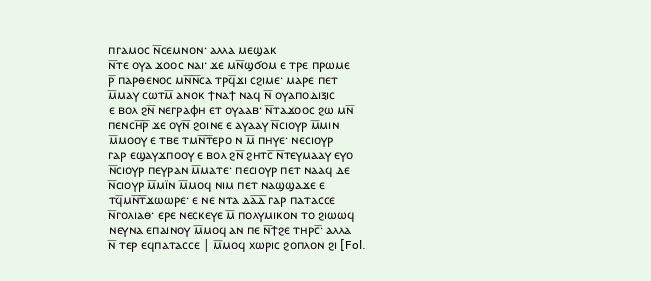ⲡⲅⲁⲙⲟⲥ ⲛ̅ⲥⲉⲙⲛⲟⲛ· ⲁⲗⲗⲁ ⲙⲉϣⲁⲕ
ⲛ̅ⲧⲉ ⲟⲩⲁ ϫⲟⲟⲥ ⲛⲁⲓ· ϫⲉ ⲙⲛ̅ϣϭⲟⲙ ⲉ ⲧⲣⲉ ⲡⲣⲱⲙⲉ
ⲣ̅ ⲡⲁⲣⲑⲉⲛⲟⲥ ⲙⲛ̅ⲛ̅ⲥⲁ ⲧⲣϥ̅ϫⲓ ⲥϩⲓⲙⲉ· ⲙⲁⲣⲉ ⲡⲉⲧ
ⲙ̅ⲙⲁⲩ ⲥⲱⲧⲙ̅ ⲁⲛⲟⲕ ϯⲛⲁϯ ⲛⲁϥ ⲛ̅ ⲟⲩⲁⲡⲟⲇⲓⲝⲓⲥ
ⲉ ⲃⲟⲗ ϩⲛ̅ ⲛⲉⲅⲣⲁⲫⲏ ⲉⲧ ⲟⲩⲁⲁⲃ· ⲛ̅ⲧⲁϫⲟⲟⲥ ϩⲱ ⲙⲛ̅
ⲡⲉⲛⲥⲏ̅ⲣ̅ ϫⲉ ⲟⲩⲛ̅ ϩⲟⲓⲛⲉ ⲉ ⲁⲩⲁⲁⲩ ⲛ̅ⲥⲓⲟⲩⲣ ⲙ̅ⲙⲓⲛ
ⲙ̅ⲙⲟⲟⲩ ⲉ ⲧⲃⲉ ⲧⲙⲛ̅ⲧ̅ⲉⲣⲟ ⲛ ⲙ̅ ⲡⲏⲩⲉ· ⲛⲉⲥⲓⲟⲩⲣ
ⲅⲁⲣ ⲉϣⲁⲩϫⲡⲟⲟⲩ ⲉ ⲃⲟⲗ ϩⲛ̅ ϩⲏⲧⲥ̅ ⲛ̅ⲧⲉⲩⲙⲁⲁⲩ ⲉⲩⲟ
ⲛ̅ⲥⲓⲟⲩⲣ ⲡⲉⲩⲣⲁⲛ ⲙ̅ⲙⲁⲧⲉ· ⲡⲉⲥⲓⲟⲩⲣ ⲡⲉⲧ ⲛⲁⲁϥ ⲇⲉ
ⲛ̅ⲥⲓⲟⲩⲣ ⲙ̅ⲙⲓ̈ⲛ ⲙ̅ⲙⲟϥ ⲛⲓⲙ ⲡⲉⲧ ⲛⲁϣϣⲁϫⲉ ⲉ
ⲧϥ̅ⲙⲛ̅ⲧ̅ϫⲱⲱⲣⲉ· ⲉ ⲛⲉ ⲛⲧⲁ ⲇⲁ̅ⲇ̅ ⲅⲁⲣ ⲡⲁⲧⲁⲥⲥⲉ
ⲛ̅ⲅⲟⲗⲓⲁⲑ· ⲉⲣⲉ ⲛⲉⲥⲕⲉⲩⲉ ⲙ̅ ⲡⲟⲗⲩⲙⲓⲕⲟⲛ ⲧⲟ ϩⲓⲱⲱϥ
ⲛⲉⲩⲛⲁ ⲉⲡⲁⲓⲛⲟⲩ ⲙ̅ⲙⲟϥ ⲁⲛ ⲡⲉ ⲛ̅ϯϩⲉ ⲧⲏⲣⲥ̅· ⲁⲗⲗⲁ
ⲛ̅ ⲧⲉⲣ ⲉϥⲡⲁⲧⲁⲥⲥⲉ | ⲙ̅ⲙⲟϥ ⲭⲱⲣⲓⲥ ϩⲟⲡⲗⲟⲛ ϩⲓ [Fol.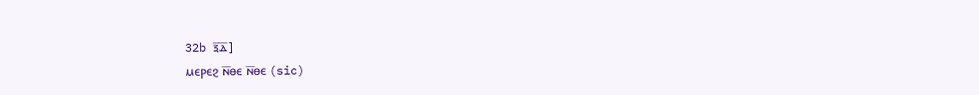32b ⲝ̅ⲇ̅]
ⲙⲉⲣⲉϩ ⲛ̅ⲑⲉ ⲛ̅ⲑⲉ (sic)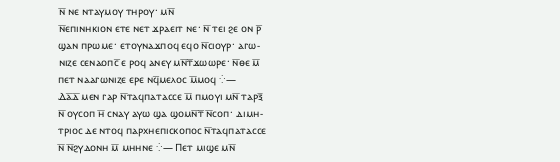ⲛ̅ ⲛⲉ ⲛⲧⲁⲩⲙⲟⲩ ⲧⲏⲣⲟⲩ· ⲙⲛ̅
ⲛ̅ⲉⲡⲓⲛⲏⲕⲓⲟⲛ ⲉⲧⲉ ⲛⲉⲧ ϫⲣⲁⲉⲓⲧ ⲛⲉ· ⲛ̅ ⲧⲉⲓ ϩⲉ ⲟⲛ ⲣ̅
ϣⲁⲛ ⲡⲣⲱⲙⲉ· ⲉⲧⲟⲩⲛⲁϫⲡⲟϥ ⲉϥⲟ ⲛ̅ⲥⲓⲟⲩⲣ· ⲁⲅⲱ‐
ⲛⲓⲍⲉ ⲥⲉⲛⲁⲟⲡⲥ̅ ⲉ ⲣⲟϥ ⲁⲛⲉⲩ ⲙⲛ̅ⲧ̅ϫⲱⲱⲣⲉ· ⲛ̅ⲑⲉ ⲙ̅
ⲡⲉⲧ ⲛⲁⲁⲅⲱⲛⲓⲍⲉ ⲉⲣⲉ ⲛϥ̅ⲙⲉⲗⲟⲥ ⲙ̅ⲙⲟϥ ⁛—
Ⲇⲁ̅ⲇ̅ ⲙⲉⲛ ⲅⲁⲣ ⲛ̅ⲧⲁϥⲡⲁⲧⲁⲥⲥⲉ ⲙ̅ ⲡⲙⲟⲩⲓ ⲙⲛ̅ ⲧⲁⲣⲝ̅
ⲛ̅ ⲟⲩⲥⲟⲡ ⲏ̅ ⲥⲛⲁⲩ ⲁⲩⲱ ϣⲁ ϣⲟⲙⲛ̅ⲧ̅ ⲛ̅ⲥⲟⲡ· ⲇⲓⲙⲏ‐
ⲧⲣⲓⲟⲥ ⲇⲉ ⲛⲧⲟϥ ⲡⲁⲣⲭⲏⲉⲡⲓⲥⲕⲟⲡⲟⲥ ⲛ̅ⲧⲁϥⲡⲁⲧⲁⲥⲥⲉ
ⲛ̅ ⲛ̅ϩⲩⲇⲟⲛⲏ ⲙ̅ ⲙⲏⲏⲛⲉ ⁛— Ⲡⲉⲧ ⲙⲓϣⲉ ⲙⲛ̅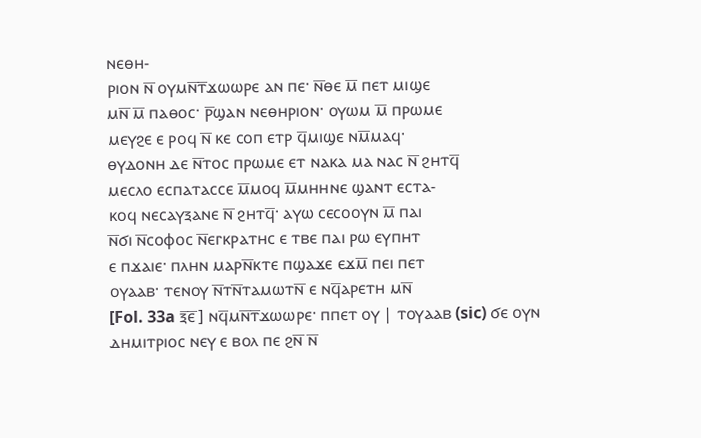ⲛⲉⲑⲏ‐
ⲣⲓⲟⲛ ⲛ̅ ⲟⲩⲙⲛ̅ⲧ̅ϫⲱⲱⲣⲉ ⲁⲛ ⲡⲉ· ⲛ̅ⲑⲉ ⲙ̅ ⲡⲉⲧ ⲙⲓϣⲉ
ⲙⲛ̅ ⲙ̅ ⲡⲁⲑⲟⲥ· ⲣ̅ϣⲁⲛ ⲛⲉⲑⲏⲣⲓⲟⲛ· ⲟⲩⲱⲙ ⲙ̅ ⲡⲣⲱⲙⲉ
ⲙⲉⲩϩⲉ ⲉ ⲣⲟϥ ⲛ̅ ⲕⲉ ⲥⲟⲡ ⲉⲧⲣ ϥ̅ⲙⲓϣⲉ ⲛⲙ̅ⲙⲁϥ·
ⲑⲩⲇⲟⲛⲏ ⲇⲉ ⲛ̅ⲧⲟⲥ ⲡⲣⲱⲙⲉ ⲉⲧ ⲛⲁⲕⲁ ⲙⲁ ⲛⲁⲥ ⲛ̅ ϩⲏⲧϥ̅
ⲙⲉⲥⲗⲟ ⲉⲥⲡⲁⲧⲁⲥⲥⲉ ⲙ̅ⲙⲟϥ ⲙ̅ⲙⲏⲏⲛⲉ ϣⲁⲛⲧ ⲉⲥⲧⲁ‐
ⲕⲟϥ ⲛⲉⲥⲁⲩⲝⲁⲛⲉ ⲛ̅ ϩⲏⲧϥ̅· ⲁⲩⲱ ⲥⲉⲥⲟⲟⲩⲛ ⲙ̅ ⲡⲁⲓ
ⲛ̅ϭⲓ ⲛ̅ⲥⲟⲫⲟⲥ ⲛ̅ⲉⲅⲕⲣⲁⲧⲏⲥ ⲉ ⲧⲃⲉ ⲡⲁⲓ ⲣⲱ ⲉⲩⲡⲏⲧ
ⲉ ⲡϫⲁⲓⲉ· ⲡⲗⲏⲛ ⲙⲁⲣⲛ̅ⲕⲧⲉ ⲡϣⲁϫⲉ ⲉϫⲙ̅ ⲡⲉⲓ ⲡⲉⲧ
ⲟⲩⲁⲁⲃ· ⲧⲉⲛⲟⲩ ⲛ̅ⲧⲛ̅ⲧⲁⲙⲱⲧⲛ̅ ⲉ ⲛϥ̅ⲁⲣⲉⲧⲏ ⲙⲛ̅
[Fol. 33a ⲝ̅ⲉ̅] ⲛϥ̅ⲙⲛ̅ⲧ̅ϫⲱⲱⲣⲉ· ⲡⲡⲉⲧ ⲟⲩ | ⲧⲟⲩⲁⲁⲃ (sic) ϭⲉ ⲟⲩⲛ
ⲇⲏⲙⲓⲧⲣⲓⲟⲥ ⲛⲉⲩ ⲉ ⲃⲟⲗ ⲡⲉ ϩⲛ̅ ⲛ̅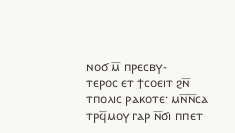ⲛⲟϭ ⲙ̅ ⲡⲣⲉⲥⲃⲩ‐
ⲧⲉⲣⲟⲥ ⲉⲧ ϯⲥⲟⲉⲓⲧ ϩⲛ̅ ⲧⲡⲟⲗⲓⲥ ⲣⲁⲕⲟⲧⲉ· ⲙⲛ̅ⲛ̅ⲥⲁ
ⲧⲣϥ̅ⲙⲟⲩ ⲅⲁⲣ ⲛ̅ϭⲓ ⲡⲡⲉⲧ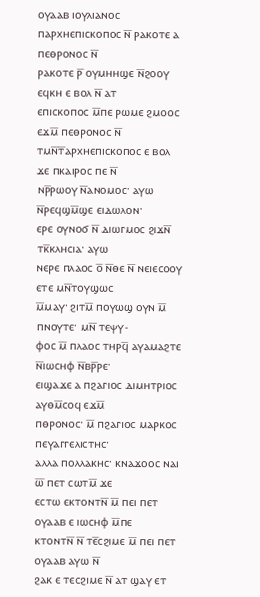ⲟⲩⲁⲁⲃ ⲓⲟⲩⲗⲓⲁⲛⲟⲥ
ⲡⲁⲣⲭⲏⲉⲡⲓⲥⲕⲟⲡⲟⲥ ⲛ̅ ⲣⲁⲕⲟⲧⲉ ⲁ ⲡⲉⲑⲣⲟⲛⲟⲥ ⲛ̅
ⲣⲁⲕⲟⲧⲉ ⲣ̅ ⲟⲩⲙⲏⲏϣⲉ ⲛ̅ϩⲟⲟⲩ ⲉϥⲕⲏ ⲉ ⲃⲟⲗ ⲛ̅ ⲁⲧ
ⲉⲡⲓⲥⲕⲟⲡⲟⲥ ⲙ̅ⲡⲉ ⲣⲱⲙⲉ ϩⲙⲟⲟⲥ ⲉϫⲙ̅ ⲡⲉⲑⲣⲟⲛⲟⲥ ⲛ̅
ⲧⲙⲛ̅ⲧ̅ⲁⲣⲭⲏⲉⲡⲓⲥⲕⲟⲡⲟⲥ ⲉ ⲃⲟⲗ ϫⲉ ⲡⲕⲁⲓⲣⲟⲥ ⲡⲉ ⲛ̅
ⲛⲣ̅ⲣⲱⲟⲩ ⲛ̅ⲁⲛⲟⲙⲟⲥ· ⲁⲩⲱ ⲛ̅ⲣⲉϥϣⲙ̅ϣⲉ ⲉⲓⲇⲱⲗⲟⲛ·
ⲉⲣⲉ ⲟⲩⲛⲟϭ ⲛ̅ ⲇⲓⲱⲅⲙⲟⲥ ϩⲓϫⲛ̅ ⲧⲕ̅ⲕⲗⲏⲥⲓⲁ· ⲁⲩⲱ
ⲛⲉⲣⲉ ⲡⲗⲁⲟⲥ ⲟ̅ ⲛ̅ⲑⲉ ⲛ̅ ⲛⲉⲓⲉⲥⲟⲟⲩ ⲉⲧⲉ ⲙⲛ̅ⲧⲟⲩϣⲱⲥ
ⲙ̅ⲙⲁⲩ· ϩⲓⲧⲙ̅ ⲡⲟⲩⲱϣ ⲟⲩⲛ ⲙ̅ ⲡⲛⲟⲩⲧⲉ· ⲙⲛ̅ ⲧⲉⲯⲩ‐
ⲫⲟⲥ ⲙ̅ ⲡⲗⲁⲟⲥ ⲧⲏⲣϥ̅ ⲁⲩⲁⲙⲁϩⲧⲉ ⲛ̅ⲓⲱⲥⲏⲫ ⲛ̅ⲃⲣ̅ⲣⲉ·
ⲉⲓϣⲁϫⲉ ⲁ ⲡϩⲁⲅⲓⲟⲥ ⲇⲓⲙⲏⲧⲣⲓⲟⲥ ⲁⲩⲑⲙ̅ⲥⲟϥ ⲉϫⲙ̅
ⲡⲑⲣⲟⲛⲟⲥ· ⲙ̅ ⲡϩⲁⲅⲓⲟⲥ ⲙⲁⲣⲕⲟⲥ ⲡⲉⲩⲁⲅⲅⲉⲗⲓⲥⲧⲏⲥ·
ⲁⲗⲗⲁ ⲡⲟⲗⲗⲁⲕⲏⲥ· ⲕⲛⲁϫⲟⲟⲥ ⲛⲁⲓ ⲱ̅ ⲡⲉⲧ ⲥⲱⲧⲙ̅ ϫⲉ
ⲉⲥⲧⲱ ⲉⲕⲧⲟⲛⲧⲛ̅ ⲙ̅ ⲡⲉⲓ ⲡⲉⲧ ⲟⲩⲁⲁⲃ ⲉ ⲓⲱⲥⲏⲫ ⲙ̅ⲡⲉ
ⲕⲧⲟⲛⲧⲛ̅ ⲛ̅ ⲧⲉ̅ⲥϩⲓⲙⲉ ⲙ̅ ⲡⲉⲓ ⲡⲉⲧ ⲟⲩⲁⲁⲃ ⲁⲩⲱ ⲛ̅
ϩⲁⲕ ⲉ ⲧⲉⲥϩⲓⲙⲉ ⲛ̅ ⲁⲧ ϣⲁⲩ ⲉⲧ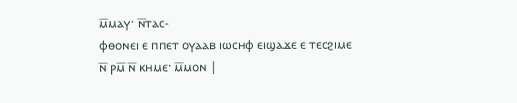ⲙ̅ⲙⲁⲩ· ⲛ̅ⲧⲁⲥ‐
ⲫⲑⲟⲛⲉⲓ ⲉ ⲡⲡⲉⲧ ⲟⲩⲁⲁⲃ ⲓⲱⲥⲏⲫ ⲉⲓϣⲁϫⲉ ⲉ ⲧⲉⲥϩⲓⲙⲉ
ⲛ̅ ⲣⲙ̅ ⲛ̅ ⲕⲏⲙⲉ· ⲙ̅ⲙⲟⲛ |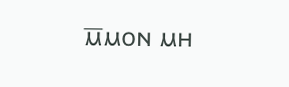ⲙ̅ⲙⲟⲛ ⲙⲏ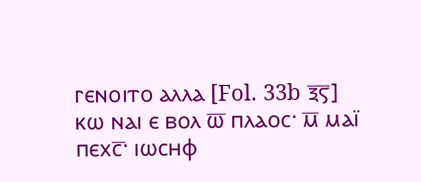ⲅⲉⲛⲟⲓⲧⲟ ⲁⲗⲗⲁ [Fol. 33b ⲝ̅ⲋ̅]
ⲕⲱ ⲛⲁⲓ ⲉ ⲃⲟⲗ ⲱ̅ ⲡⲗⲁⲟⲥ· ⲙ̅ ⲙⲁⲓ̈ ⲡⲉⲭⲥ̅· ⲓⲱⲥⲏⲫ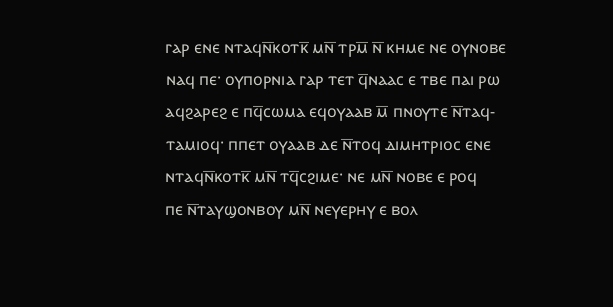ⲅⲁⲣ ⲉⲛⲉ ⲛⲧⲁϥⲛ̅ⲕⲟⲧⲕ̅ ⲙⲛ̅ ⲧⲣⲙ̅ ⲛ̅ ⲕⲏⲙⲉ ⲛⲉ ⲟⲩⲛⲟⲃⲉ
ⲛⲁϥ ⲡⲉ· ⲟⲩⲡⲟⲣⲛⲓⲁ ⲅⲁⲣ ⲧⲉⲧ ϥ̅ⲛⲁⲁⲥ ⲉ ⲧⲃⲉ ⲡⲁⲓ ⲣⲱ
ⲁϥϩⲁⲣⲉϩ ⲉ ⲡϥ̅ⲥⲱⲙⲁ ⲉϥⲟⲩⲁⲁⲃ ⲙ̅ ⲡⲛⲟⲩⲧⲉ ⲛ̅ⲧⲁϥ‐
ⲧⲁⲙⲓⲟϥ· ⲡⲡⲉⲧ ⲟⲩⲁⲁⲃ ⲇⲉ ⲛ̅ⲧⲟϥ ⲇⲓⲙⲏⲧⲣⲓⲟⲥ ⲉⲛⲉ
ⲛⲧⲁϥⲛ̅ⲕⲟⲧⲕ̅ ⲙⲛ̅ ⲧϥ̅ⲥϩⲓⲙⲉ· ⲛⲉ ⲙⲛ̅ ⲛⲟⲃⲉ ⲉ ⲣⲟϥ
ⲡⲉ ⲛ̅ⲧⲁⲩϣⲟⲛⲃⲟⲩ ⲙⲛ̅ ⲛⲉⲩⲉⲣⲏⲩ ⲉ ⲃⲟⲗ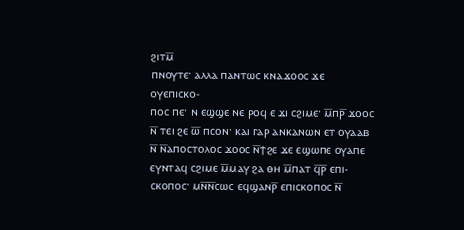ϩⲓⲧⲙ̅
ⲡⲛⲟⲩⲧⲉ· ⲁⲗⲗⲁ ⲡⲁⲛⲧⲱⲥ ⲕⲛⲁϫⲟⲟⲥ ϫⲉ ⲟⲩⲉⲡⲓⲥⲕⲟ‐
ⲡⲟⲥ ⲡⲉ· ⲛ ⲉϣϣⲉ ⲛⲉ ⲣⲟϥ ⲉ ϫⲓ ⲥϩⲓⲙⲉ· ⲙ̅ⲡⲣ̅ ϫⲟⲟⲥ
ⲛ̅ ⲧⲉⲓ ϩⲉ ⲱ̅ ⲡⲥⲟⲛ· ⲕⲁⲓ ⲅⲁⲣ ⲁⲛⲕⲁⲛⲱⲛ ⲉⲧ ⲟⲩⲁⲁⲃ
ⲛ̅ ⲛ̅ⲁⲡⲟⲥⲧⲟⲗⲟⲥ ϫⲟⲟⲥ ⲛ̅ϯϩⲉ ϫⲉ ⲉϣⲱⲡⲉ ⲟⲩⲁⲡⲉ
ⲉⲩⲛⲧⲁϥ ⲥϩⲓⲙⲉ ⲙ̅ⲙⲁⲩ ϩⲁ ⲑⲏ ⲙ̅ⲡⲁⲧ ϥ̅ⲣ̅ ⲉⲡⲓ‐
ⲥⲕⲟⲡⲟⲥ· ⲙⲛ̅ⲛ̅ⲥⲱⲥ ⲉϥϣⲁⲛⲣ̅ ⲉⲡⲓⲥⲕⲟⲡⲟⲥ ⲛ̅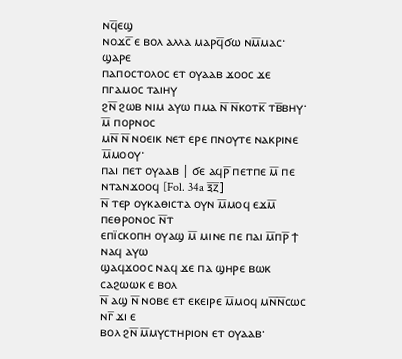ⲛϥ̅ⲉϣ
ⲛⲟϫⲥ̅ ⲉ ⲃⲟⲗ ⲁⲗⲗⲁ ⲙⲁⲣϥ̅ϭⲱ ⲛⲙ̅ⲙⲁⲥ· ϣⲁⲣⲉ
ⲡⲁⲡⲟⲥⲧⲟⲗⲟⲥ ⲉⲧ ⲟⲩⲁⲁⲃ ϫⲟⲟⲥ ϫⲉ ⲡⲅⲁⲙⲟⲥ ⲧⲁⲓⲏⲩ
ϩⲛ̅ ϩⲱⲃ ⲛⲓⲙ ⲁⲩⲱ ⲡⲙⲁ ⲛ̅ ⲛ̅ⲕⲟⲧⲕ̅ ⲧⲃ̅ⲃⲏⲩ· ⲙ̅ ⲡⲟⲣⲛⲟⲥ
ⲙⲛ̅ ⲛ̅ ⲛⲟⲉⲓⲕ ⲛⲉⲧ ⲉⲣⲉ ⲡⲛⲟⲩⲧⲉ ⲛⲁⲕⲣⲓⲛⲉ ⲙ̅ⲙⲟⲟⲩ·
ⲡⲁⲓ ⲡⲉⲧ ⲟⲩⲁⲁⲃ | ϭⲉ ⲁϥⲣ̅ ⲡⲉⲧⲡⲉ ⲙ̅ ⲡⲉ ⲛⲧⲁⲛϫⲟⲟϥ [Fol. 34a ⲝ̅ⲍ̅]
ⲛ̅ ⲧⲉⲣ ⲟⲩⲕⲁⲑⲓⲥⲧⲁ ⲟⲩⲛ ⲙ̅ⲙⲟϥ ⲉϫⲙ̅ ⲡⲉⲑⲣⲟⲛⲟⲥ ⲛ̅ⲧ
ⲉⲡⲓ̈ⲥⲕⲟⲡⲏ ⲟⲩⲁϣ ⲙ̅ ⲙⲓⲛⲉ ⲡⲉ ⲡⲁⲓ ⲙ̅ⲡⲣ̅ ϯ ⲛⲁϥ ⲁⲩⲱ
ϣⲁϥϫⲟⲟⲥ ⲛⲁϥ ϫⲉ ⲡⲁ ϣⲏⲣⲉ ⲃⲱⲕ ⲥⲁϩⲱⲱⲕ ⲉ ⲃⲟⲗ
ⲛ̅ ⲁϣ ⲛ̅ ⲛⲟⲃⲉ ⲉⲧ ⲉⲕⲉⲓⲣⲉ ⲙ̅ⲙⲟϥ ⲙⲛ̅ⲛ̅ⲥⲱⲥ ⲛⲅ̅ ϫⲓ ⲉ
ⲃⲟⲗ ϩⲛ̅ ⲙ̅ⲙⲩⲥⲧⲏⲣⲓⲟⲛ ⲉⲧ ⲟⲩⲁⲁⲃ·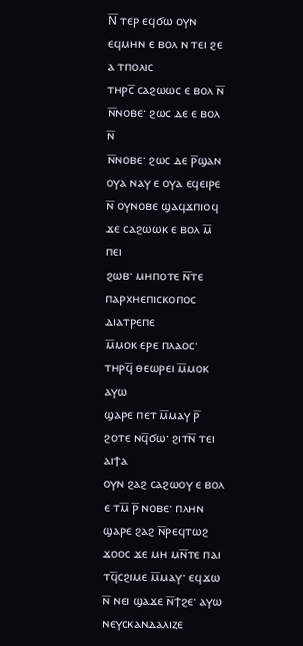Ⲛ̅ ⲧⲉⲣ ⲉϥϭⲱ ⲟⲩⲛ ⲉϥⲙⲏⲛ ⲉ ⲃⲟⲗ ⲛ ⲧⲉⲓ ϩⲉ ⲁ ⲧⲡⲟⲗⲓⲥ
ⲧⲏⲣⲥ̅ ⲥⲁϩⲱⲱⲥ ⲉ ⲃⲟⲗ ⲛ̅ ⲛ̅ⲛⲟⲃⲉ· ϩⲱⲥ ⲇⲉ ⲉ ⲃⲟⲗ ⲛ̅
ⲛ̅ⲛⲟⲃⲉ· ϩⲱⲥ ⲇⲉ ⲣ̅ϣⲁⲛ ⲟⲩⲁ ⲛⲁⲩ ⲉ ⲟⲩⲁ ⲉϥⲉⲓⲣⲉ
ⲛ̅ ⲟⲩⲛⲟⲃⲉ ϣⲁϥϫⲡⲓⲟϥ ϫⲉ ⲥⲁϩⲱⲱⲕ ⲉ ⲃⲟⲗ ⲙ̅ ⲡⲉⲓ
ϩⲱⲃ· ⲙⲏⲡⲟⲧⲉ ⲛ̅ⲧⲉ ⲡⲁⲣⲭⲏⲉⲡⲓⲥⲕⲟⲡⲟⲥ ⲇⲓⲁⲧⲣⲉⲡⲉ
ⲙ̅ⲙⲟⲕ ⲉⲣⲉ ⲡⲗⲁⲟⲥ· ⲧⲏⲣϥ̅ ⲑⲉⲱⲣⲉⲓ ⲙ̅ⲙⲟⲕ ⲁⲩⲱ
ϣⲁⲣⲉ ⲡⲉⲧ ⲙ̅ⲙⲁⲩ ⲣ̅ ϩⲟⲧⲉ ⲛϥ̅ϭⲱ· ϩⲓⲧⲛ̅ ⲧⲉⲓ ⲁⲓϯⲁ
ⲟⲩⲛ ϩⲁϩ ⲥⲁϩⲱⲟⲩ ⲉ ⲃⲟⲗ ⲉ ⲧⲙ̅ ⲣ̅ ⲛⲟⲃⲉ· ⲡⲗⲏⲛ
ϣⲁⲣⲉ ϩⲁϩ ⲛ̅ⲣⲉϥⲧⲱϩ ϫⲟⲟⲥ ϫⲉ ⲙⲏ ⲙⲛ̅ⲧⲉ ⲡⲁⲓ
ⲧϥ̅ⲥϩⲓⲙⲉ ⲙ̅ⲙⲁⲩ· ⲉϥϫⲱ ⲛ̅ ⲛⲉⲓ ϣⲁϫⲉ ⲛ̅ϯϩⲉ· ⲁⲩⲱ
ⲛⲉⲩⲥⲕⲁⲛⲇⲁⲗⲓⲍⲉ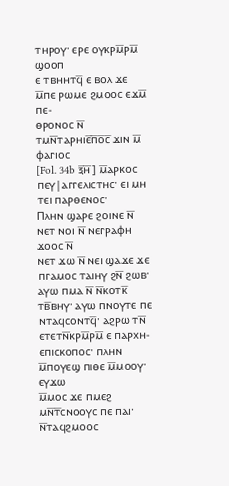ⲧⲏⲣⲟⲩ· ⲉⲣⲉ ⲟⲩⲕⲣⲙ̅ⲣⲙ̅ ϣⲟⲟⲡ
ⲉ ⲧⲃⲏⲏⲧϥ̅ ⲉ ⲃⲟⲗ ϫⲉ ⲙ̅ⲡⲉ ⲣⲱⲙⲉ ϩⲙⲟⲟⲥ ⲉϫⲙ̅ ⲡⲉ‐
ⲑⲣⲟⲛⲟⲥ ⲛ̅ ⲧⲙⲛ̅ⲧⲁⲣⲏⲓⲉ̅ⲡ̅ⲟ̅ⲥ̅ ϫⲓⲛ ⲙ̅ ⲫⲁⲅⲓⲟⲥ
[Fol. 34b ⲝ̅ⲏ̅] ⲙ̅ⲁⲣⲕⲟⲥ ⲡⲉⲩ|ⲁⲅⲅⲉⲗⲓⲥⲧⲏⲥ· ⲉⲓ ⲙⲏ ⲧⲉⲓ ⲡⲁⲣⲑⲉⲛⲟⲥ·
Ⲡⲗⲏⲛ ϣⲁⲣⲉ ϩⲟⲓⲛⲉ ⲛ̅ ⲛⲉⲧ ⲛⲟⲓ ⲛ̅ ⲛⲉⲅⲣⲁⲫⲏ ϫⲟⲟⲥ ⲛ̅
ⲛⲉⲧ ϫⲱ ⲛ̅ ⲛⲉⲓ ϣⲁϫⲉ ϫⲉ ⲡⲅⲁⲙⲟⲥ ⲧⲁⲓⲏⲩ ϩⲛ̅ ϩⲱⲃ·
ⲁⲩⲱ ⲡⲙⲁ ⲛ̅ ⲛ̅ⲕⲟⲧⲕ̅ ⲧⲃ̅ⲃⲏⲩ· ⲁⲩⲱ ⲡⲛⲟⲩⲧⲉ ⲡⲉ
ⲛⲧⲁϥⲥⲟⲛⲧϥ̅· ⲁϩⲣⲱ ⲧⲛ̅ ⲉⲧⲉⲧⲛ̅ⲕⲣⲙ̅ⲣⲙ̅ ⲉ ⲡⲁⲣⲭⲏ‐
ⲉⲡⲓⲥⲕⲟⲡⲟⲥ· ⲡⲗⲏⲛ ⲙ̅ⲡⲟⲩⲉϣ ⲡⲓⲑⲉ ⲙ̅ⲙⲟⲟⲩ· ⲉⲩϫⲱ
ⲙ̅ⲙⲟⲥ ϫⲉ ⲡⲙⲉϩ ⲙⲛ̅ⲧ̅ⲥⲛⲟⲟⲩⲥ ⲡⲉ ⲡⲁⲓ· ⲛ̅ⲧⲁϥϩⲙⲟⲟⲥ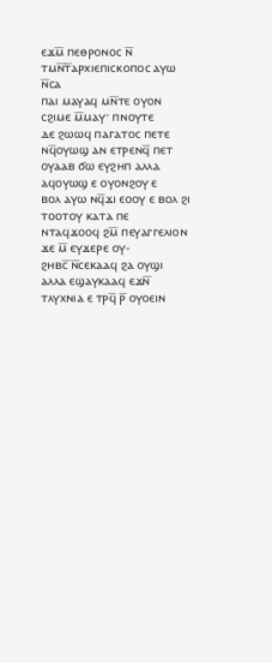ⲉϫⲙ̅ ⲡⲉⲑⲣⲟⲛⲟⲥ ⲛ̅ ⲧⲙⲛ̅ⲧ̅ⲁⲣⲭⲓⲉⲡⲓⲥⲕⲟⲡⲟⲥ ⲁⲩⲱ ⲛ̅ⲥⲁ
ⲡⲁⲓ ⲙⲁⲩⲁϥ ⲙⲛ̅ⲧⲉ ⲟⲩⲟⲛ ⲥϩⲓⲙⲉ ⲙ̅ⲙⲁⲩ· ⲡⲛⲟⲩⲧⲉ
ⲇⲉ ϩⲱⲱϥ ⲡⲁⲅⲁⲧⲟⲥ ⲡⲉⲧⲉ ⲛϥ̅ⲟⲩⲱϣ ⲁⲛ ⲉⲧⲣⲉⲛϥ̅ ⲡⲉⲧ
ⲟⲩⲁⲁⲃ ϭⲱ ⲉⲩϩⲏⲡ ⲁⲗⲗⲁ ⲁϥⲟⲩⲱϣ ⲉ ⲟⲩⲟⲛϩⲟⲩ ⲉ
ⲃⲟⲗ ⲁⲩⲱ ⲛϥ̅ϫⲓ ⲉⲟⲟⲩ ⲉ ⲃⲟⲗ ϩⲓ ⲧⲟⲟⲧⲟⲩ ⲕⲁⲧⲁ ⲡⲉ
ⲛⲧⲁϥϫⲟⲟϥ ϩⲙ̅ ⲡⲉⲩⲁⲅⲅⲉⲗⲓⲟⲛ ϫⲉ ⲙ̅ ⲉⲩϫⲉⲣⲉ ⲟⲩ‐
ϩⲏⲃⲥ̅ ⲛ̅ⲥⲉⲕⲁⲁϥ ϩⲁ ⲟⲩϣⲓ ⲁⲗⲗⲁ ⲉϣⲁⲩⲕⲁⲁϥ ⲉϫⲛ̅
ⲧⲗⲩⲭⲛⲓⲁ ⲉ ⲧⲣϥ̅ ⲣ̅ ⲟⲩⲟⲉⲓⲛ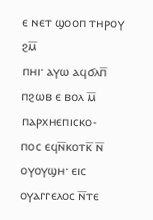ⲉ ⲛⲉⲧ ϣⲟⲟⲡ ⲧⲏⲣⲟⲩ ϩⲙ̅
ⲡⲏⲓ· ⲁⲩⲱ ⲁϥϭⲗⲡ̅ ⲡϩⲱⲃ ⲉ ⲃⲟⲗ ⲙ̅ ⲡⲁⲣⲭⲏⲉⲡⲓⲥⲕⲟ‐
ⲡⲟⲥ ⲉϥⲛ̅ⲕⲟⲧⲕ̅ ⲛ̅ ⲟⲩⲟⲩϣⲏ· ⲉⲓⲥ ⲟⲩⲁⲅⲅⲉⲗⲟⲥ ⲛ̅ⲧⲉ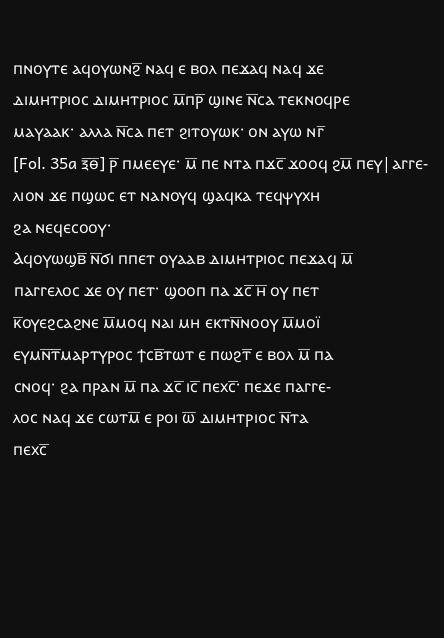ⲡⲛⲟⲩⲧⲉ ⲁϥⲟⲩⲱⲛϩ̅ ⲛⲁϥ ⲉ ⲃⲟⲗ ⲡⲉϫⲁϥ ⲛⲁϥ ϫⲉ
ⲇⲓⲙⲏⲧⲣⲓⲟⲥ ⲇⲓⲙⲏⲧⲣⲓⲟⲥ ⲙ̅ⲡⲣ̅ ϣⲓⲛⲉ ⲛ̅ⲥⲁ ⲧⲉⲕⲛⲟϥⲣⲉ
ⲙⲁⲩⲁⲁⲕ· ⲁⲗⲗⲁ ⲛ̅ⲥⲁ ⲡⲉⲧ ϩⲓⲧⲟⲩⲱⲕ· ⲟⲛ ⲁⲩⲱ ⲛⲅ̅
[Fol. 35a ⲝ̅ⲑ̅] ⲣ̅ ⲡⲙⲉⲉⲩⲉ· ⲙ̅ ⲡⲉ ⲛⲧⲁ ⲡϫⲥ̅ ϫⲟⲟϥ ϩⲙ̅ ⲡⲉⲩ|ⲁⲅⲅⲉ‐
ⲗⲓⲟⲛ ϫⲉ ⲡϣⲱⲥ ⲉⲧ ⲛⲁⲛⲟⲩϥ ϣⲁϥⲕⲁ ⲧⲉϥⲯⲩⲭⲏ
ϩⲁ ⲛⲉϥⲉⲥⲟⲟⲩ·
Ⲁϥⲟⲩⲱϣⲃ̅ ⲛ̅ϭⲓ ⲡⲡⲉⲧ ⲟⲩⲁⲁⲃ ⲇⲓⲙⲏⲧⲣⲓⲟⲥ ⲡⲉϫⲁϥ ⲙ̅
ⲡⲁⲅⲅⲉⲗⲟⲥ ϫⲉ ⲟⲩ ⲡⲉⲧ· ϣⲟⲟⲡ ⲡⲁ ϫⲥ̅ ⲏ̅ ⲟⲩ ⲡⲉⲧ
ⲕ̅ⲟⲩⲉϩⲥⲁϩⲛⲉ ⲙ̅ⲙⲟϥ ⲛⲁⲓ ⲙⲏ ⲉⲕⲧⲛ̅ⲛⲟⲟⲩ ⲙ̅ⲙⲟⲓ̈
ⲉⲩⲙⲛ̅ⲧ̅ⲙⲁⲣⲧⲩⲣⲟⲥ ϯⲥⲃ̅ⲧⲱⲧ ⲉ ⲡⲱϩⲧ̅ ⲉ ⲃⲟⲗ ⲙ̅ ⲡⲁ
ⲥⲛⲟϥ· ϩⲁ ⲡⲣⲁⲛ ⲙ̅ ⲡⲁ ϫⲥ̅ ⲓⲥ̅ ⲡⲉⲭⲥ̅· ⲡⲉϫⲉ ⲡⲁⲅⲅⲉ‐
ⲗⲟⲥ ⲛⲁϥ ϫⲉ ⲥⲱⲧⲙ̅ ⲉ ⲣⲟⲓ ⲱ̅ ⲇⲓⲙⲏⲧⲣⲓⲟⲥ ⲛ̅ⲧⲁ
ⲡⲉⲭⲥ̅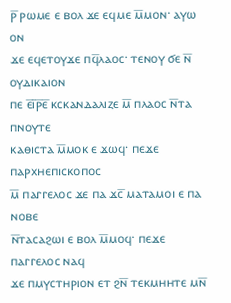ⲣ̅ ⲣⲱⲙⲉ ⲉ ⲃⲟⲗ ϫⲉ ⲉϥⲙⲉ ⲙ̅ⲙⲟⲛ· ⲁⲩⲱ ⲟⲛ
ϫⲉ ⲉϥⲉⲧⲟⲩϫⲉ ⲡϥ̅ⲗⲁⲟⲥ· ⲧⲉⲛⲟⲩ ϭⲉ ⲛ̅ ⲟⲩⲇⲓⲕⲁⲓⲟⲛ
ⲡⲉ ⲉ̅ⲓ̅ⲣ̅ⲉ̅ ⲕⲥⲕⲁⲛⲇⲁⲗⲓⲍⲉ ⲙ̅ ⲡⲗⲁⲟⲥ ⲛ̅ⲧⲁ ⲡⲛⲟⲩⲧⲉ
ⲕⲁⲑⲓⲥⲧⲁ ⲙ̅ⲙⲟⲕ ⲉ ϫⲱϥ· ⲡⲉϫⲉ ⲡⲁⲣⲭⲏⲉⲡⲓⲥⲕⲟⲡⲟⲥ
ⲙ̅ ⲡⲁⲅⲅⲉⲗⲟⲥ ϫⲉ ⲡⲁ ϫⲥ̅ ⲙⲁⲧⲁⲙⲟⲓ ⲉ ⲡⲁ ⲛⲟⲃⲉ
ⲛ̅ⲧⲁⲥⲁϩⲱⲓ ⲉ ⲃⲟⲗ ⲙ̅ⲙⲟϥ· ⲡⲉϫⲉ ⲡⲁⲅⲅⲉⲗⲟⲥ ⲛⲁϥ
ϫⲉ ⲡⲙⲩⲥⲧⲏⲣⲓⲟⲛ ⲉⲧ ϩⲛ̅ ⲧⲉⲕⲙⲏⲏⲧⲉ ⲙⲛ̅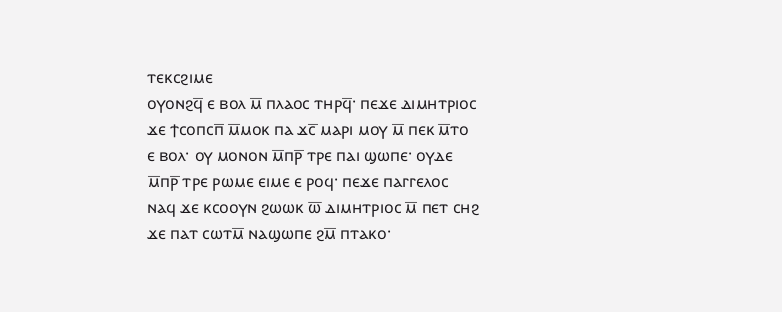ⲧⲉⲕⲥϩⲓⲙⲉ
ⲟⲩⲟⲛϩϥ̅ ⲉ ⲃⲟⲗ ⲙ̅ ⲡⲗⲁⲟⲥ ⲧⲏⲣϥ̅· ⲡⲉϫⲉ ⲇⲓⲙⲏⲧⲣⲓⲟⲥ
ϫⲉ ϯⲥⲟⲡⲥⲡ̅ ⲙ̅ⲙⲟⲕ ⲡⲁ ϫⲥ̅ ⲙⲁⲣⲓ ⲙⲟⲩ ⲙ̅ ⲡⲉⲕ ⲙ̅ⲧⲟ
ⲉ ⲃⲟⲗ· ⲟⲩ ⲙⲟⲛⲟⲛ ⲙ̅ⲡⲣ̅ ⲧⲣⲉ ⲡⲁⲓ ϣⲱⲡⲉ· ⲟⲩⲇⲉ
ⲙ̅ⲡⲣ̅ ⲧⲣⲉ ⲣⲱⲙⲉ ⲉⲓⲙⲉ ⲉ ⲣⲟϥ· ⲡⲉϫⲉ ⲡⲁⲅⲅⲉⲗⲟⲥ
ⲛⲁϥ ϫⲉ ⲕⲥⲟⲟⲩⲛ ϩⲱⲱⲕ ⲱ̅ ⲇⲓⲙⲏⲧⲣⲓⲟⲥ ⲙ̅ ⲡⲉⲧ ⲥⲏϩ
ϫⲉ ⲡⲁⲧ ⲥⲱⲧⲙ̅ ⲛⲁϣⲱⲡⲉ ϩⲙ̅ ⲡⲧⲁⲕⲟ·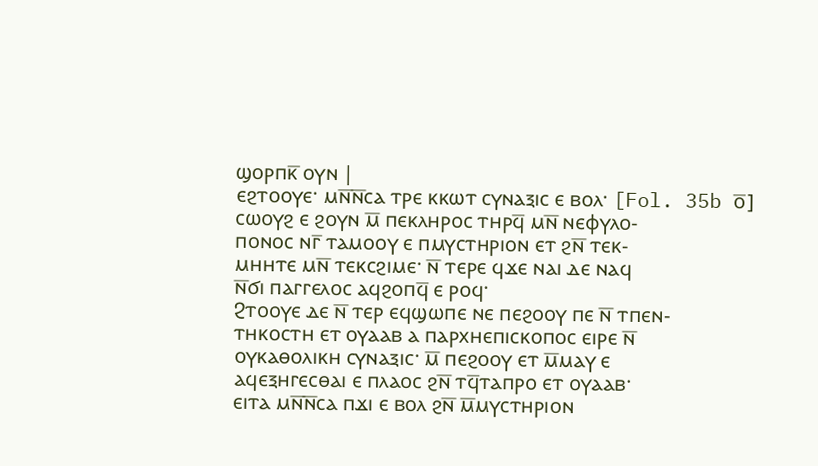ϣⲟⲣⲡⲕ̅ ⲟⲩⲛ |
ⲉϩⲧⲟⲟⲩⲉ· ⲙⲛ̅ⲛ̅ⲥⲁ ⲧⲣⲉ ⲕⲕⲱⲧ ⲥⲩⲛⲁⲝⲓⲥ ⲉ ⲃⲟⲗ· [Fol. 35b ⲟ̅]
ⲥⲱⲟⲩϩ ⲉ ϩⲟⲩⲛ ⲙ̅ ⲡⲉⲕⲗⲏⲣⲟⲥ ⲧⲏⲣϥ̅ ⲙⲛ̅ ⲛⲉⲫⲩⲗⲟ‐
ⲡⲟⲛⲟⲥ ⲛⲅ̅ ⲧⲁⲙⲟⲟⲩ ⲉ ⲡⲙⲩⲥⲧⲏⲣⲓⲟⲛ ⲉⲧ ϩⲛ̅ ⲧⲉⲕ‐
ⲙⲏⲏⲧⲉ ⲙⲛ̅ ⲧⲉⲕⲥϩⲓⲙⲉ· ⲛ̅ ⲧⲉⲣⲉ ϥϫⲉ ⲛⲁⲓ ⲇⲉ ⲛⲁϥ
ⲛ̅ϭⲓ ⲡⲁⲅⲅⲉⲗⲟⲥ ⲁϥϩⲟⲡϥ̅ ⲉ ⲣⲟϥ·
Ϩⲧⲟⲟⲩⲉ ⲇⲉ ⲛ̅ ⲧⲉⲣ ⲉϥϣⲱⲡⲉ ⲛⲉ ⲡⲉϩⲟⲟⲩ ⲡⲉ ⲛ̅ ⲧⲡⲉⲛ‐
ⲧⲏⲕⲟⲥⲧⲏ ⲉⲧ ⲟⲩⲁⲁⲃ ⲁ ⲡⲁⲣⲭⲏⲉⲡⲓⲥⲕⲟⲡⲟⲥ ⲉⲓⲣⲉ ⲛ̅
ⲟⲩⲕⲁⲑⲟⲗⲓⲕⲏ ⲥⲩⲛⲁⲝⲓⲥ· ⲙ̅ ⲡⲉϩⲟⲟⲩ ⲉⲧ ⲙ̅ⲙⲁⲩ ⲉ
ⲁϥⲉⲝⲏⲅⲉⲥⲑⲁⲓ ⲉ ⲡⲗⲁⲟⲥ ϩⲛ̅ ⲧϥ̅ⲧⲁⲡⲣⲟ ⲉⲧ ⲟⲩⲁⲁⲃ·
ⲉⲓⲧⲁ ⲙⲛ̅ⲛ̅ⲥⲁ ⲡϫⲓ ⲉ ⲃⲟⲗ ϩⲛ̅ ⲙ̅ⲙⲩⲥⲧⲏⲣⲓⲟⲛ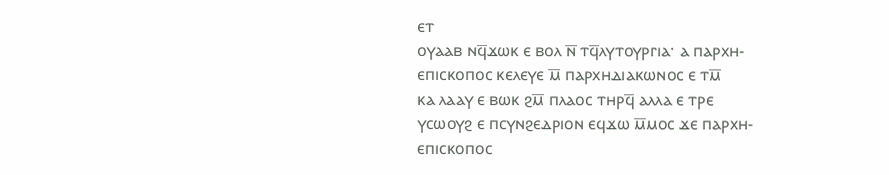ⲉⲧ
ⲟⲩⲁⲁⲃ ⲛϥ̅ϫⲱⲕ ⲉ ⲃⲟⲗ ⲛ̅ ⲧϥ̅ⲗⲩⲧⲟⲩⲣⲅⲓⲁ· ⲁ ⲡⲁⲣⲭⲏ‐
ⲉⲡⲓⲥⲕⲟⲡⲟⲥ ⲕⲉⲗⲉⲩⲉ ⲙ̅ ⲡⲁⲣⲭⲏⲇⲓⲁⲕⲱⲛⲟⲥ ⲉ ⲧⲙ̅
ⲕⲁ ⲗⲁⲁⲩ ⲉ ⲃⲱⲕ ϩⲙ̅ ⲡⲗⲁⲟⲥ ⲧⲏⲣϥ̅ ⲁⲗⲗⲁ ⲉ ⲧⲣⲉ
ⲩⲥⲱⲟⲩϩ ⲉ ⲡⲥⲩⲛϩⲉⲇⲣⲓⲟⲛ ⲉϥϫⲱ ⲙ̅ⲙⲟⲥ ϫⲉ ⲡⲁⲣⲭⲏ‐
ⲉⲡⲓⲥⲕⲟⲡⲟⲥ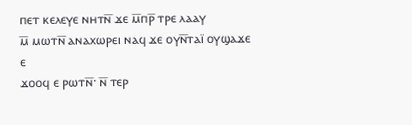ⲡⲉⲧ ⲕⲉⲗⲉⲩⲉ ⲛⲏⲧⲛ̅ ϫⲉ ⲙ̅ⲡⲣ̅ ⲧⲣⲉ ⲗⲁⲁⲩ
ⲙ̅ ⲙⲱⲧⲛ̅ ⲁⲛⲁⲭⲱⲣⲉⲓ ⲛⲁϥ ϫⲉ ⲟⲩⲛ̅ⲧⲁⲓ̈ ⲟⲩϣⲁϫⲉ ⲉ
ϫⲟⲟϥ ⲉ ⲣⲱⲧⲛ̅· ⲛ̅ ⲧⲉⲣ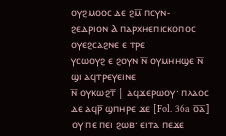ⲟⲩϩⲙⲟⲟⲥ ⲇⲉ ϩⲙ̅ ⲡⲥⲩⲛ‐
ϩⲉⲇⲣⲓⲟⲛ Ⲁ ⲡⲁⲣⲭⲏⲉⲡⲓⲥⲕⲟⲡⲟⲥ ⲟⲩⲉϩⲥⲁϩⲛⲉ ⲉ ⲧⲣⲉ
ⲩⲥⲱⲟⲩϩ ⲉ ϩⲟⲩⲛ ⲛ̅ ⲟⲩⲙⲏⲏϣⲉ ⲛ̅ ϣⲓ ⲁϥⲧⲣⲉⲩⲉⲓⲛⲉ
ⲛ̅ ⲟⲩⲕⲱϩⲧ̅ | ⲁϥϫⲉⲣⲱⲟⲩ· ⲡⲗⲁⲟⲥ ⲇⲉ ⲁϥⲣ̅ ϣⲡⲏⲣⲉ ϫⲉ [Fol. 36a ⲟ̅ⲁ̅]
ⲟⲩ ⲡⲉ ⲡⲉⲓ ϩⲱⲃ· ⲉⲓⲧⲁ ⲡⲉϫⲉ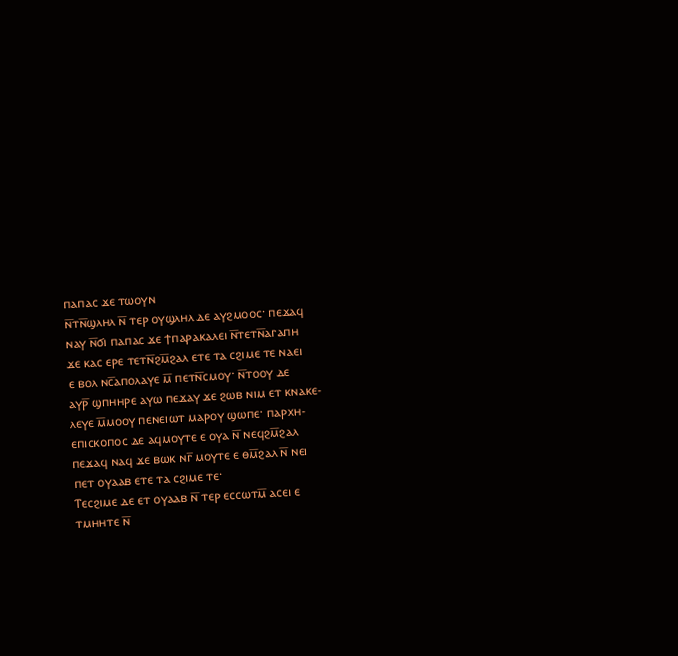ⲡⲁⲡⲁⲥ ϫⲉ ⲧⲱⲟⲩⲛ
ⲛ̅ⲧⲛ̅ϣⲗⲏⲗ ⲛ̅ ⲧⲉⲣ ⲟⲩϣⲗⲏⲗ ⲇⲉ ⲁⲩϩⲙⲟⲟⲥ· ⲡⲉϫⲁϥ
ⲛⲁⲩ ⲛ̅ϭⲓ ⲡⲁⲡⲁⲥ ϫⲉ ϯⲡⲁⲣⲁⲕⲁⲗⲉⲓ ⲛ̅ⲧⲉⲧⲛ̅ⲁⲅⲁⲡⲏ
ϫⲉ ⲕⲁⲥ ⲉⲣⲉ ⲧⲉⲧⲛ̅ϩⲙ̅ϩⲁⲗ ⲉⲧⲉ ⲧⲁ ⲥϩⲓⲙⲉ ⲧⲉ ⲛⲁⲉⲓ
ⲉ ⲃⲟⲗ ⲛⲥ̅ⲁⲡⲟⲗⲁⲩⲉ ⲙ̅ ⲡⲉⲧⲛ̅ⲥⲙⲟⲩ· ⲛ̅ⲧⲟⲟⲩ ⲇⲉ
ⲁⲩⲣ̅ ϣⲡⲏⲏⲣⲉ ⲁⲩⲱ ⲡⲉϫⲁⲩ ϫⲉ ϩⲱⲃ ⲛⲓⲙ ⲉⲧ ⲕⲛⲁⲕⲉ‐
ⲗⲉⲩⲉ ⲙ̅ⲙⲟⲟⲩ ⲡⲉⲛⲉⲓⲱⲧ ⲙⲁⲣⲟⲩ ϣⲱⲡⲉ· ⲡⲁⲣⲭⲏ‐
ⲉⲡⲓⲥⲕⲟⲡⲟⲥ ⲇⲉ ⲁϥⲙⲟⲩⲧⲉ ⲉ ⲟⲩⲁ ⲛ̅ ⲛⲉϥϩⲙ̅ϩⲁⲗ
ⲡⲉϫⲁϥ ⲛⲁϥ ϫⲉ ⲃⲱⲕ ⲛⲅ̅ ⲙⲟⲩⲧⲉ ⲉ ⲑⲙ̅ϩⲁⲗ ⲛ̅ ⲛⲉⲓ
ⲡⲉⲧ ⲟⲩⲁⲁⲃ ⲉⲧⲉ ⲧⲁ ⲥϩⲓⲙⲉ ⲧⲉ·
Ⲧⲉⲥϩⲓⲙⲉ ⲇⲉ ⲉⲧ ⲟⲩⲁⲁⲃ ⲛ̅ ⲧⲉⲣ ⲉⲥⲥⲱⲧⲙ̅ ⲁⲥⲉⲓ ⲉ
ⲧⲙⲏⲏⲧⲉ ⲛ̅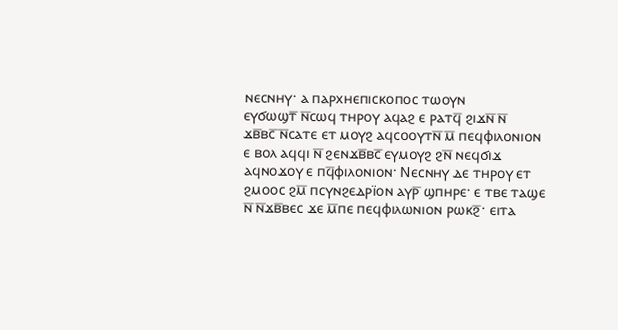ⲛⲉⲥⲛⲏⲩ· ⲁ ⲡⲁⲣⲭⲏⲉⲡⲓⲥⲕⲟⲡⲟⲥ ⲧⲱⲟⲩⲛ
ⲉⲩϭⲱϣⲧ̅ ⲛ̅ⲥⲱϥ ⲧⲏⲣⲟⲩ ⲁϥⲁϩ ⲉ ⲣⲁⲧϥ̅ ϩⲓϫⲛ̅ ⲛ̅
ϫⲃ̅ⲃⲥ̅ ⲛ̅ⲥⲁⲧⲉ ⲉⲧ ⲙⲟⲩϩ ⲁϥⲥⲟⲟⲩⲧⲛ̅ ⲙ̅ ⲡⲉϥⲫⲓⲗⲟⲛⲓⲟⲛ
ⲉ ⲃⲟⲗ ⲁϥϥⲓ ⲛ̅ ϩⲉⲛϫⲃ̅ⲃⲥ̅ ⲉⲩⲙⲟⲩϩ ϩⲛ̅ ⲛⲉϥϭⲓϫ
ⲁϥⲛⲟϫⲟⲩ ⲉ ⲡϥ̅ⲫⲓⲗⲟⲛⲓⲟⲛ· Ⲛⲉⲥⲛⲏⲩ ⲇⲉ ⲧⲏⲣⲟⲩ ⲉⲧ
ϩⲙⲟⲟⲥ ϩⲙ̅ ⲡⲥⲩⲛϩⲉⲇⲣⲓ̈ⲟⲛ ⲁⲩⲣ̅ ϣⲡⲏⲣⲉ· ⲉ ⲧⲃⲉ ⲧⲁϣⲉ
ⲛ̅ ⲛ̅ϫⲃ̅ⲃⲉⲥ ϫⲉ ⲙ̅ⲡⲉ ⲡⲉϥⲫⲓⲗⲱⲛⲓⲟⲛ ⲣⲱⲕϩ̅· ⲉⲓⲧⲁ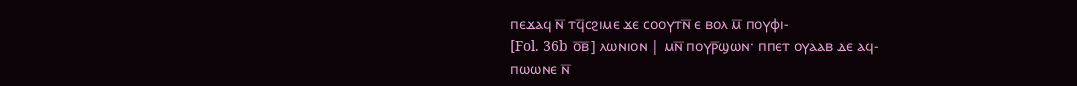ⲡⲉϫⲁϥ ⲛ̅ ⲧϥ̅ⲥϩⲓⲙⲉ ϫⲉ ⲥⲟⲟⲩⲧⲛ̅ ⲉ ⲃⲟⲗ ⲙ̅ ⲡⲟⲩⲫⲓ‐
[Fol. 36b ⲟ̅ⲃ̅] ⲗⲱⲛⲓⲟⲛ | ⲙⲛ̅ ⲡⲟⲩⲣ̅ϣⲱⲛ· ⲡⲡⲉⲧ ⲟⲩⲁⲁⲃ ⲇⲉ ⲁϥ‐
ⲡⲱⲱⲛⲉ ⲛ̅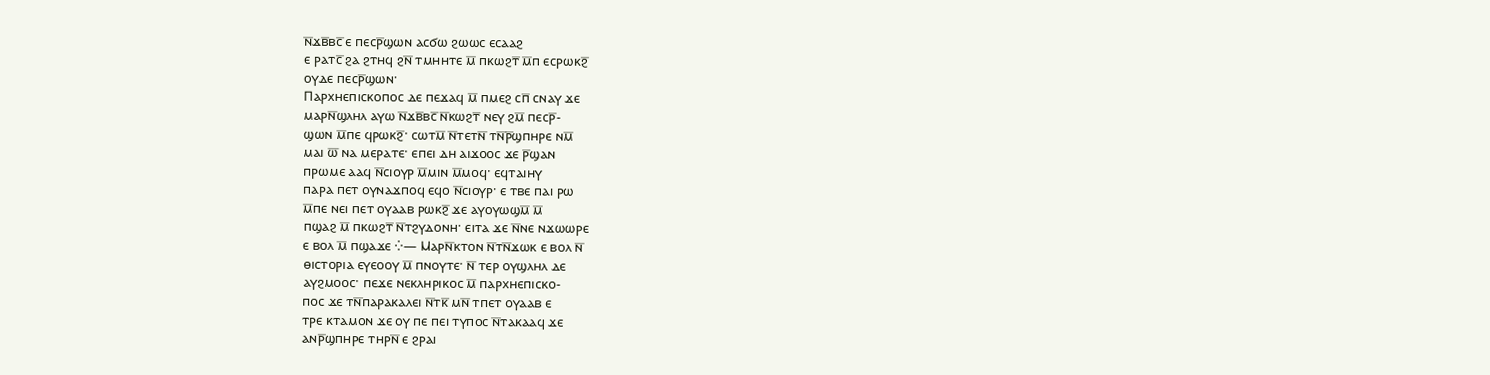ⲛ̅ϫⲃ̅ⲃⲥ̅ ⲉ ⲡⲉⲥⲣ̅ϣⲱⲛ ⲁⲥϭⲱ ϩⲱⲱⲥ ⲉⲥⲁⲁϩ
ⲉ ⲣⲁⲧⲥ̅ ϩⲁ ϩⲧⲏϥ ϩⲛ̅ ⲧⲙⲏⲏⲧⲉ ⲙ̅ ⲡⲕⲱϩⲧ̅ ⲙ̅ⲡ ⲉⲥⲣⲱⲕϩ̅
ⲟⲩⲇⲉ ⲡⲉⲥⲣ̅ϣⲱⲛ·
Ⲡⲁⲣⲭⲏⲉⲡⲓⲥⲕⲟⲡⲟⲥ ⲇⲉ ⲡⲉϫⲁϥ ⲙ̅ ⲡⲙⲉϩ ⲥⲡ̅ ⲥⲛⲁⲩ ϫⲉ
ⲙⲁⲣⲛ̅ϣⲗⲏⲗ ⲁⲩⲱ ⲛ̅ϫⲃ̅ⲃⲥ̅ ⲛ̅ⲕⲱϩⲧ̅ ⲛⲉⲩ ϩⲙ̅ ⲡⲉⲥⲣ̅‐
ϣⲱⲛ ⲙ̅ⲡⲉ ϥⲣⲱⲕϩ̅· ⲥⲱⲧⲙ̅ ⲛ̅ⲧⲉⲧⲛ̅ ⲧⲛ̅ⲣ̅ϣⲡⲏⲣⲉ ⲛⲙ̅
ⲙⲁⲓ ⲱ̅ ⲛⲁ ⲙⲉⲣⲁⲧⲉ· ⲉⲡⲉⲓ ⲇⲏ ⲁⲓϫⲟⲟⲥ ϫⲉ ⲣ̅ϣⲁⲛ
ⲡⲣⲱⲙⲉ ⲁⲁϥ ⲛ̅ⲥⲓⲟⲩⲣ ⲙ̅ⲙⲓⲛ ⲙ̅ⲙⲟϥ· ⲉϥⲧⲁⲓⲏⲩ
ⲡⲁⲣⲁ ⲡⲉⲧ ⲟⲩⲛⲁϫⲡⲟϥ ⲉϥⲟ ⲛ̅ⲥⲓⲟⲩⲣ· ⲉ ⲧⲃⲉ ⲡⲁⲓ ⲣⲱ
ⲙ̅ⲡⲉ ⲛⲉⲓ ⲡⲉⲧ ⲟⲩⲁⲁⲃ ⲣⲱⲕϩ̅ ϫⲉ ⲁⲩⲟⲩⲱϣⲙ̅ ⲙ̅
ⲡϣⲁϩ ⲙ̅ ⲡⲕⲱϩⲧ̅ ⲛ̅ⲧϩⲩⲇⲟⲛⲏ· ⲉⲓⲧⲁ ϫⲉ ⲛ̅ⲛⲉ ⲛϫⲱⲱⲣⲉ
ⲉ ⲃⲟⲗ ⲙ̅ ⲡϣⲁϫⲉ ⁛— Ⲙⲁⲣⲛ̅ⲕⲧⲟⲛ ⲛ̅ⲧⲛ̅ϫⲱⲕ ⲉ ⲃⲟⲗ ⲛ̅
ⲑⲓⲥⲧⲟⲣⲓⲁ ⲉⲩⲉⲟⲟⲩ ⲙ̅ ⲡⲛⲟⲩⲧⲉ· ⲛ̅ ⲧⲉⲣ ⲟⲩϣⲗⲏⲗ ⲇⲉ
ⲁⲩϩⲙⲟⲟⲥ· ⲡⲉϫⲉ ⲛⲉⲕⲗⲏⲣⲓⲕⲟⲥ ⲙ̅ ⲡⲁⲣⲭⲏⲉⲡⲓⲥⲕⲟ‐
ⲡⲟⲥ ϫⲉ ⲧⲛ̅ⲡⲁⲣⲁⲕⲁⲗⲉⲓ ⲛ̅ⲧⲕ̅ ⲙⲛ̅ ⲧⲡⲉⲧ ⲟⲩⲁⲁⲃ ⲉ
ⲧⲣⲉ ⲕⲧⲁⲙⲟⲛ ϫⲉ ⲟⲩ ⲡⲉ ⲡⲉⲓ ⲧⲩⲡⲟⲥ ⲛ̅ⲧⲁⲕⲁⲁϥ ϫⲉ
ⲁⲛⲣ̅ϣⲡⲏⲣⲉ ⲧⲏⲣⲛ̅ ⲉ ϩⲣⲁⲓ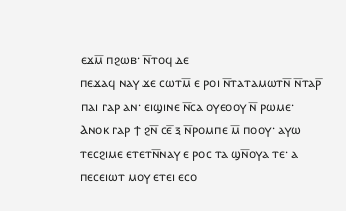ⲉϫⲙ̅ ⲡϩⲱⲃ· ⲛ̅ⲧⲟϥ ⲇⲉ
ⲡⲉϫⲁϥ ⲛⲁⲩ ϫⲉ ⲥⲱⲧⲙ̅ ⲉ ⲣⲟⲓ ⲛ̅ⲧⲁⲧⲁⲙⲱⲧⲛ̅ ⲛ̅ⲧⲁⲣ̅
ⲡⲁⲓ ⲅⲁⲣ ⲁⲛ· ⲉⲓϣⲓⲛⲉ ⲛ̅ⲥⲁ ⲟⲩⲉⲟⲟⲩ ⲛ̅ ⲣⲱⲙⲉ·
Ⲁⲛⲟⲕ ⲅⲁⲣ ϯ ϩⲛ̅ ⲥⲉ̅ ⲝ ⲛ̅ⲣⲟⲙⲡⲉ ⲙ̅ ⲡⲟⲟⲩ· ⲁⲩⲱ
ⲧⲉⲥϩⲓⲙⲉ ⲉⲧⲉⲧⲛ̅ⲛⲁⲩ ⲉ ⲣⲟⲥ ⲧⲁ ϣⲛ̅ⲟⲩⲁ ⲧⲉ· ⲁ
ⲡⲉⲥⲉⲓⲱⲧ ⲙⲟⲩ ⲉⲧⲉⲓ ⲉⲥⲟ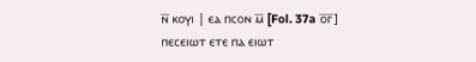ⲛ̅ ⲕⲟⲩⲓ | ⲉⲁ ⲡⲥⲟⲛ ⲙ̅ [Fol. 37a ⲟ̅ⲅ̅]
ⲡⲉⲥⲉⲓⲱⲧ ⲉⲧⲉ ⲡⲁ ⲉⲓⲱⲧ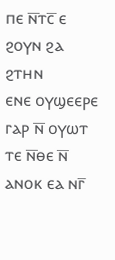ⲡⲉ ⲛ̅ⲧⲥ̅ ⲉ ϩⲟⲩⲛ ϩⲁ ϩⲧⲏⲛ
ⲉⲛⲉ ⲟⲩϣⲉⲉⲣⲉ ⲅⲁⲣ ⲛ̅ ⲟⲩⲱⲧ ⲧⲉ ⲛ̅ⲑⲉ ⲛ̅ ⲁⲛⲟⲕ ⲉⲁ ⲛⲅ̅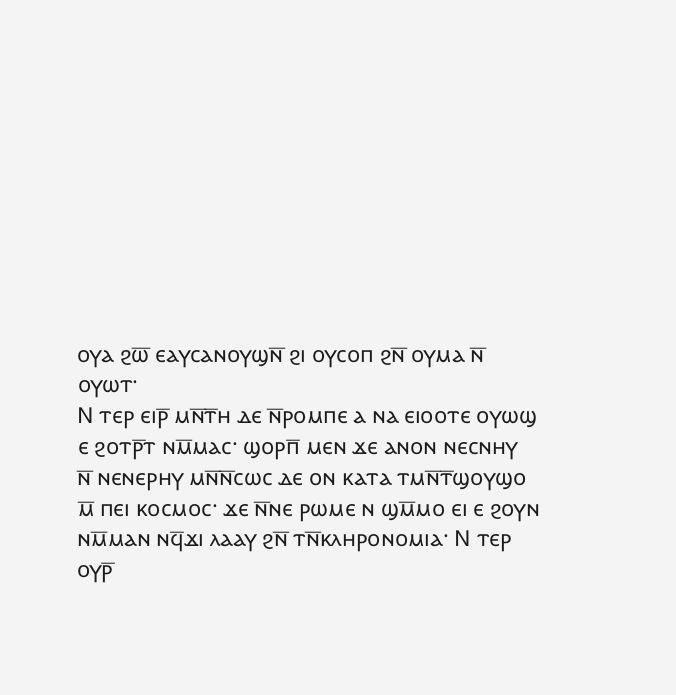ⲟⲩⲁ ϩⲱ̅ ⲉⲁⲩⲥⲁⲛⲟⲩϣⲛ̅ ϩⲓ ⲟⲩⲥⲟⲡ ϩⲛ̅ ⲟⲩⲙⲁ ⲛ̅
ⲟⲩⲱⲧ·
Ⲛ ⲧⲉⲣ ⲉⲓⲣ̅ ⲙⲛ̅ⲧ̅ⲏ ⲇⲉ ⲛ̅ⲣⲟⲙⲡⲉ ⲁ ⲛⲁ ⲉⲓⲟⲟⲧⲉ ⲟⲩⲱϣ
ⲉ ϩⲟⲧⲣ̅ⲧ ⲛⲙ̅ⲙⲁⲥ· ϣⲟⲣⲡ̅ ⲙⲉⲛ ϫⲉ ⲁⲛⲟⲛ ⲛⲉⲥⲛⲏⲩ
ⲛ̅ ⲛⲉⲛⲉⲣⲏⲩ ⲙⲛ̅ⲛ̅ⲥⲱⲥ ⲇⲉ ⲟⲛ ⲕⲁⲧⲁ ⲧⲙⲛ̅ⲧ̅ϣⲟⲩϣⲟ
ⲙ̅ ⲡⲉⲓ ⲕⲟⲥⲙⲟⲥ· ϫⲉ ⲛ̅ⲛⲉ ⲣⲱⲙⲉ ⲛ ϣⲙ̅ⲙⲟ ⲉⲓ ⲉ ϩⲟⲩⲛ
ⲛⲙ̅ⲙⲁⲛ ⲛϥ̅ϫⲓ ⲗⲁⲁⲩ ϩⲛ̅ ⲧⲛ̅ⲕⲗⲏⲣⲟⲛⲟⲙⲓⲁ· Ⲛ ⲧⲉⲣ
ⲟⲩⲣ̅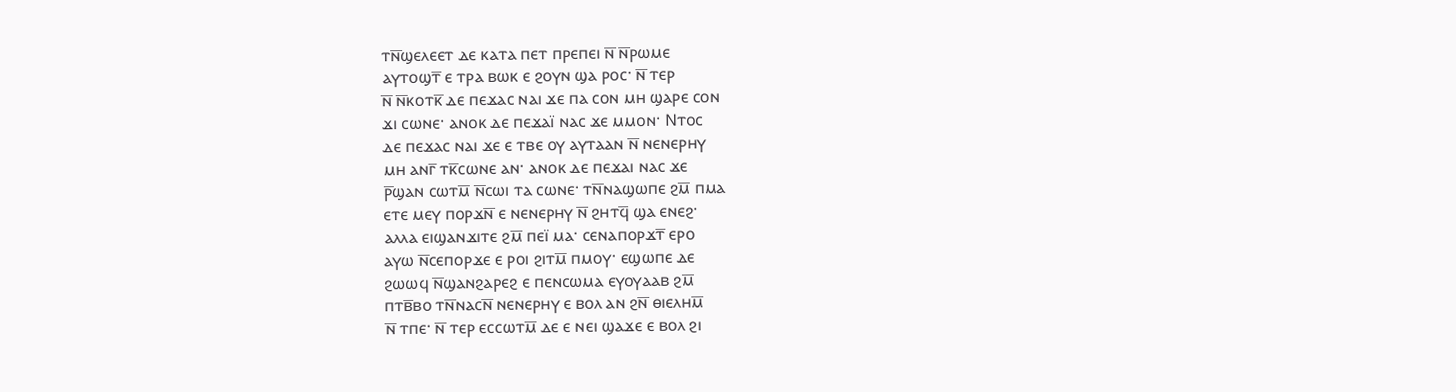ⲧⲛ̅ϣⲉⲗⲉⲉⲧ ⲇⲉ ⲕⲁⲧⲁ ⲡⲉⲧ ⲡⲣⲉⲡⲉⲓ ⲛ̅ ⲛ̅ⲣⲱⲙⲉ
ⲁⲩⲧⲟϣⲧ̅ ⲉ ⲧⲣⲁ ⲃⲱⲕ ⲉ ϩⲟⲩⲛ ϣⲁ ⲣⲟⲥ· ⲛ̅ ⲧⲉⲣ
ⲛ̅ ⲛ̅ⲕⲟⲧⲕ̅ ⲇⲉ ⲡⲉϫⲁⲥ ⲛⲁⲓ ϫⲉ ⲡⲁ ⲥⲟⲛ ⲙⲏ ϣⲁⲣⲉ ⲥⲟⲛ
ϫⲓ ⲥⲱⲛⲉ· ⲁⲛⲟⲕ ⲇⲉ ⲡⲉϫⲁⲓ̈ ⲛⲁⲥ ϫⲉ ⲙⲙⲟⲛ· Ⲛⲧⲟⲥ
ⲇⲉ ⲡⲉϫⲁⲥ ⲛⲁⲓ ϫⲉ ⲉ ⲧⲃⲉ ⲟⲩ ⲁⲩⲧⲁⲁⲛ ⲛ̅ ⲛⲉⲛⲉⲣⲏⲩ
ⲙⲏ ⲁⲛⲅ̅ ⲧⲕ̅ⲥⲱⲛⲉ ⲁⲛ· ⲁⲛⲟⲕ ⲇⲉ ⲡⲉϫⲁⲓ ⲛⲁⲥ ϫⲉ
ⲣ̅ϣⲁⲛ ⲥⲱⲧⲙ̅ ⲛ̅ⲥⲱⲓ ⲧⲁ ⲥⲱⲛⲉ· ⲧⲛ̅ⲛⲁϣⲱⲡⲉ ϩⲙ̅ ⲡⲙⲁ
ⲉⲧⲉ ⲙⲉⲩ ⲡⲟⲣϫⲛ̅ ⲉ ⲛⲉⲛⲉⲣⲏⲩ ⲛ̅ ϩⲏⲧϥ̅ ϣⲁ ⲉⲛⲉϩ·
ⲁⲗⲗⲁ ⲉⲓϣⲁⲛϫⲓⲧⲉ ϩⲙ̅ ⲡⲉⲓ̈ ⲙⲁ· ⲥⲉⲛⲁⲡⲟⲣϫⲧ̅ ⲉⲣⲟ
ⲁⲩⲱ ⲛ̅ⲥⲉⲡⲟⲣϫⲉ ⲉ ⲣⲟⲓ ϩⲓⲧⲙ̅ ⲡⲙⲟⲩ· ⲉϣⲱⲡⲉ ⲇⲉ
ϩⲱⲱϥ ⲛ̅ϣⲁⲛϩⲁⲣⲉϩ ⲉ ⲡⲉⲛⲥⲱⲙⲁ ⲉⲩⲟⲩⲁⲁⲃ ϩⲙ̅
ⲡⲧⲃ̅ⲃⲟ ⲧⲛ̅ⲛⲁⲥⲛ̅ ⲛⲉⲛⲉⲣⲏⲩ ⲉ ⲃⲟⲗ ⲁⲛ ϩⲛ̅ ⲑⲓⲉⲗⲏⲙ̅
ⲛ̅ ⲧⲡⲉ· ⲛ̅ ⲧⲉⲣ ⲉⲥⲥⲱⲧⲙ̅ ⲇⲉ ⲉ ⲛⲉⲓ ϣⲁϫⲉ ⲉ ⲃⲟⲗ ϩⲓ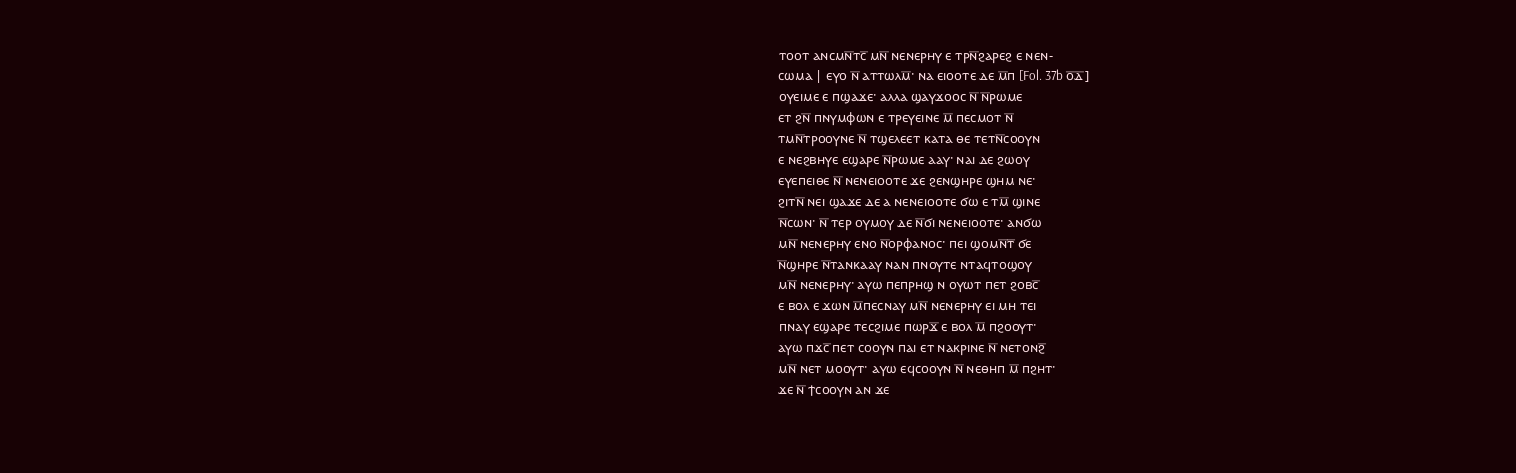ⲧⲟⲟⲧ ⲁⲛⲥⲙⲛ̅ⲧⲥ̅ ⲙⲛ̅ ⲛⲉⲛⲉⲣⲏⲩ ⲉ ⲧⲣⲛ̅ϩⲁⲣⲉϩ ⲉ ⲛⲉⲛ‐
ⲥⲱⲙⲁ | ⲉⲩⲟ ⲛ̅ ⲁⲧⲧⲱⲗⲙ̅· ⲛⲁ ⲉⲓⲟⲟⲧⲉ ⲇⲉ ⲙ̅ⲡ [Fol. 37b ⲟ̅ⲇ̅]
ⲟⲩⲉⲓⲙⲉ ⲉ ⲡϣⲁϫⲉ· ⲁⲗⲗⲁ ϣⲁⲩϫⲟⲟⲥ ⲛ̅ ⲛ̅ⲣⲱⲙⲉ
ⲉⲧ ϩⲛ̅ ⲡⲛⲩⲙⲫⲱⲛ ⲉ ⲧⲣⲉⲩⲉⲓⲛⲉ ⲙ̅ ⲡⲉⲥⲙⲟⲧ ⲛ̅
ⲧⲙⲛ̅ⲧⲣⲟⲟⲩⲛⲉ ⲛ̅ ⲧϣⲉⲗⲉⲉⲧ ⲕⲁⲧⲁ ⲑⲉ ⲧⲉⲧⲛ̅ⲥⲟⲟⲩⲛ
ⲉ ⲛⲉϩⲃⲏⲩⲉ ⲉϣⲁⲣⲉ ⲛ̅ⲣⲱⲙⲉ ⲁⲁⲩ· ⲛⲁⲓ ⲇⲉ ϩⲱⲟⲩ
ⲉⲩⲉⲡⲉⲓⲑⲉ ⲛ̅ ⲛⲉⲛⲉⲓⲟⲟⲧⲉ ϫⲉ ϩⲉⲛϣⲏⲣⲉ ϣⲏⲙ ⲛⲉ·
ϩⲓⲧⲛ̅ ⲛⲉⲓ ϣⲁϫⲉ ⲇⲉ ⲁ ⲛⲉⲛⲉⲓⲟⲟⲧⲉ ϭⲱ ⲉ ⲧⲙ̅ ϣⲓⲛⲉ
ⲛ̅ⲥⲱⲛ· ⲛ̅ ⲧⲉⲣ ⲟⲩⲙⲟⲩ ⲇⲉ ⲛ̅ϭⲓ ⲛⲉⲛⲉⲓⲟⲟⲧⲉ· ⲁⲛϭⲱ
ⲙⲛ̅ ⲛⲉⲛⲉⲣⲏⲩ ⲉⲛⲟ ⲛ̅ⲟⲣⲫⲁⲛⲟⲥ· ⲡⲉⲓ ϣⲟⲙⲛ̅ⲧ̅ ϭⲉ
ⲛ̅ϣⲏⲣⲉ ⲛ̅ⲧⲁⲛⲕⲁⲁⲩ ⲛⲁⲛ ⲡⲛⲟⲩⲧⲉ ⲛⲧⲁϥⲧⲟϣⲟⲩ
ⲙⲛ̅ ⲛⲉⲛⲉⲣⲏⲩ· ⲁⲩⲱ ⲡⲉⲡⲣⲏϣ ⲛ ⲟⲩⲱⲧ ⲡⲉⲧ ϩⲟⲃⲥ̅
ⲉ ⲃⲟⲗ ⲉ ϫⲱⲛ ⲙ̅ⲡⲉⲥⲛⲁⲩ ⲙⲛ̅ ⲛⲉⲛⲉⲣⲏⲩ ⲉⲓ ⲙⲏ ⲧⲉⲓ
ⲡⲛⲁⲩ ⲉϣⲁⲣⲉ ⲧⲉⲥϩⲓⲙⲉ ⲡⲱⲣϫ̅ ⲉ ⲃⲟⲗ ⲙ̅ ⲡϩⲟⲟⲩⲧ·
ⲁⲩⲱ ⲡϫⲥ̅ ⲡⲉⲧ ⲥⲟⲟⲩⲛ ⲡⲁⲓ ⲉⲧ ⲛⲁⲕⲣⲓⲛⲉ ⲛ̅ ⲛⲉⲧⲟⲛϩ̅
ⲙⲛ̅ ⲛⲉⲧ ⲙⲟⲟⲩⲧ· ⲁⲩⲱ ⲉϥⲥⲟⲟⲩⲛ ⲛ̅ ⲛⲉⲑⲏⲡ ⲙ̅ ⲡϩⲏⲧ·
ϫⲉ ⲛ̅ ϯⲥⲟⲟⲩⲛ ⲁⲛ ϫⲉ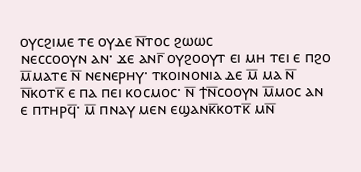ⲟⲩⲥϩⲓⲙⲉ ⲧⲉ ⲟⲩⲇⲉ ⲛ̅ⲧⲟⲥ ϩⲱⲱⲥ
ⲛⲉⲥⲥⲟⲟⲩⲛ ⲁⲛ· ϫⲉ ⲁⲛⲅ̅ ⲟⲩϩⲟⲟⲩⲧ ⲉⲓ ⲙⲏ ⲧⲉⲓ ⲉ ⲡϩⲟ
ⲙ̅ⲙⲁⲧⲉ ⲛ̅ ⲛⲉⲛⲉⲣⲏⲩ· ⲧⲕⲟⲓⲛⲟⲛⲓⲁ ⲇⲉ ⲙ̅ ⲙⲁ ⲛ̅
ⲛ̅ⲕⲟⲧⲕ̅ ⲉ ⲡⲁ ⲡⲉⲓ ⲕⲟⲥⲙⲟⲥ· ⲛ̅ ϯⲛ̅ⲥⲟⲟⲩⲛ ⲙ̅ⲙⲟⲥ ⲁⲛ
ⲉ ⲡⲧⲏⲣϥ̅· ⲙ̅ ⲡⲛⲁⲩ ⲙⲉⲛ ⲉϣⲁⲛⲕ̅ⲕⲟⲧⲕ̅ ⲙⲛ̅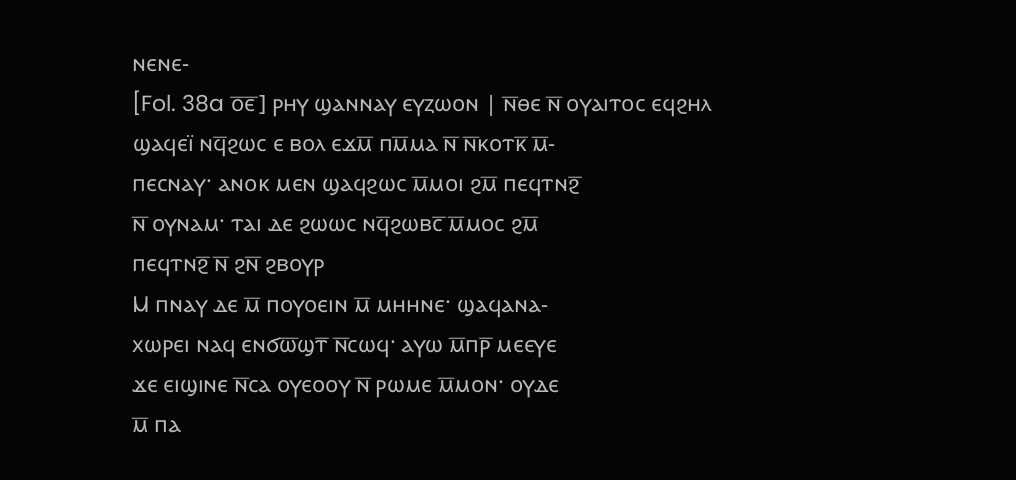ⲛⲉⲛⲉ‐
[Fol. 38a ⲟ̅ⲉ̅] ⲣⲏⲩ ϣⲁⲛⲛⲁⲩ ⲉⲩⲍⲱⲟⲛ | ⲛ̅ⲑⲉ ⲛ̅ ⲟⲩⲁⲓⲧⲟⲥ ⲉϥϩⲏⲗ
ϣⲁϥⲉⲓ̈ ⲛϥ̅ϩⲱⲥ ⲉ ⲃⲟⲗ ⲉϫⲙ̅ ⲡⲙ̅ⲙⲁ ⲛ̅ ⲛ̅ⲕⲟⲧⲕ̅ ⲙ̅‐
ⲡⲉⲥⲛⲁⲩ· ⲁⲛⲟⲕ ⲙⲉⲛ ϣⲁϥϩⲱⲥ ⲙ̅ⲙⲟⲓ ϩⲙ̅ ⲡⲉϥⲧⲛϩ̅
ⲛ̅ ⲟⲩⲛⲁⲙ· ⲧⲁⲓ ⲇⲉ ϩⲱⲱⲥ ⲛϥ̅ϩⲱⲃⲥ̅ ⲙ̅ⲙⲟⲥ ϩⲙ̅
ⲡⲉϥⲧⲛϩ̅ ⲛ̅ ϩⲛ̅ ϩⲃⲟⲩⲣ
Ⲙ ⲡⲛⲁⲩ ⲇⲉ ⲙ̅ ⲡⲟⲩⲟⲉⲓⲛ ⲙ̅ ⲙⲏⲏⲛⲉ· ϣⲁϥⲁⲛⲁ‐
ⲭⲱⲣⲉⲓ ⲛⲁϥ ⲉⲛϭⲱ̅ϣⲧ̅ ⲛ̅ⲥⲱϥ· ⲁⲩⲱ ⲙ̅ⲡⲣ̅ ⲙⲉⲉⲩⲉ
ϫⲉ ⲉⲓϣⲓⲛⲉ ⲛ̅ⲥⲁ ⲟⲩⲉⲟⲟⲩ ⲛ̅ ⲣⲱⲙⲉ ⲙ̅ⲙⲟⲛ· ⲟⲩⲇⲉ
ⲙ̅ ⲡⲁ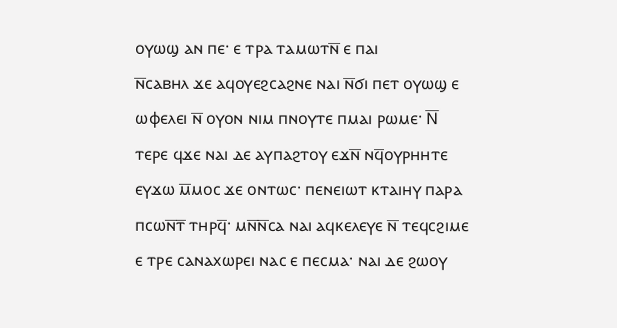ⲟⲩⲱϣ ⲁⲛ ⲡⲉ· ⲉ ⲧⲣⲁ ⲧⲁⲙⲱⲧⲛ̅ ⲉ ⲡⲁⲓ
ⲛ̅ⲥⲁⲃⲏⲗ ϫⲉ ⲁϥⲟⲩⲉϩⲥⲁϩⲛⲉ ⲛⲁⲓ ⲛ̅ϭⲓ ⲡⲉⲧ ⲟⲩⲱϣ ⲉ
ⲱⲫⲉⲗⲉⲓ ⲛ̅ ⲟⲩⲟⲛ ⲛⲓⲙ ⲡⲛⲟⲩⲧⲉ ⲡⲙⲁⲓ ⲣⲱⲙⲉ· Ⲛ̅
ⲧⲉⲣⲉ ϥϫⲉ ⲛⲁⲓ ⲇⲉ ⲁⲩⲡⲁϩⲧⲟⲩ ⲉϫⲛ̅ ⲛϥ̅ⲟⲩⲣⲏⲏⲧⲉ
ⲉⲩϫⲱ ⲙ̅ⲙⲟⲥ ϫⲉ ⲟⲛⲧⲱⲥ· ⲡⲉⲛⲉⲓⲱⲧ ⲕⲧⲁⲓⲏⲩ ⲡⲁⲣⲁ
ⲡⲥⲱⲛ̅ⲧ̅ ⲧⲏⲣϥ̅· ⲙⲛ̅ⲛ̅ⲥⲁ ⲛⲁⲓ ⲁϥⲕⲉⲗⲉⲩⲉ ⲛ̅ ⲧⲉϥⲥϩⲓⲙⲉ
ⲉ ⲧⲣⲉ ⲥⲁⲛⲁⲭⲱⲣⲉⲓ ⲛⲁⲥ ⲉ ⲡⲉⲥⲙⲁ· ⲛⲁⲓ ⲇⲉ ϩⲱⲟⲩ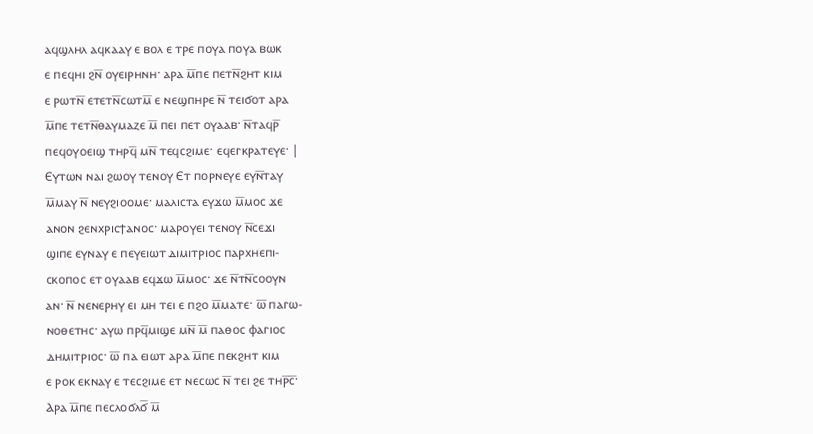ⲁϥϣⲗⲏⲗ ⲁϥⲕⲁⲁⲩ ⲉ ⲃⲟⲗ ⲉ ⲧⲣⲉ ⲡⲟⲩⲁ ⲡⲟⲩⲁ ⲃⲱⲕ
ⲉ ⲡⲉϥⲏⲓ ϩⲛ̅ ⲟⲩⲉⲓⲣⲏⲛⲏ· ⲁⲣⲁ ⲙ̅ⲡⲉ ⲡⲉⲧⲛ̅ϩⲏⲧ ⲕⲓⲙ
ⲉ ⲣⲱⲧⲛ̅ ⲉⲧⲉⲧⲛ̅ⲥⲱⲧⲙ̅ ⲉ ⲛⲉϣⲡⲏⲣⲉ ⲛ̅ ⲧⲉⲓϭⲟⲧ ⲁⲣⲁ
ⲙ̅ⲡⲉ ⲧⲉⲧⲛ̅ⲑⲁⲩⲙⲁⲍⲉ ⲙ̅ ⲡⲉⲓ ⲡⲉⲧ ⲟⲩⲁⲁⲃ· ⲛ̅ⲧⲁϥⲣ̅
ⲡⲉϥⲟⲩⲟⲉⲓϣ ⲧⲏⲣϥ̅ ⲙⲛ̅ ⲧⲉϥⲥϩⲓⲙⲉ· ⲉϥⲉⲅⲕⲣⲁⲧⲉⲩⲉ· |
Ⲉⲩⲧⲱⲛ ⲛⲁⲓ ϩⲱⲟⲩ ⲧⲉⲛⲟⲩ Ⲉⲧ ⲡⲟⲣⲛⲉⲩⲉ ⲉⲩⲛ̅ⲧⲁⲩ
ⲙ̅ⲙⲁⲩ ⲛ̅ ⲛⲉⲩϩⲓⲟⲟⲙⲉ· ⲙⲁⲗⲓⲥⲧⲁ ⲉⲩϫⲱ ⲙ̅ⲙⲟⲥ ϫⲉ
ⲁⲛⲟⲛ ϩⲉⲛⲭⲣⲓⲥϯⲁⲛⲟⲥ· ⲙⲁⲣⲟⲩⲉⲓ ⲧⲉⲛⲟⲩ ⲛ̅ⲥⲉϫⲓ
ϣⲓⲡⲉ ⲉⲩⲛⲁⲩ ⲉ ⲡⲉⲩⲉⲓⲱⲧ ⲇⲓⲙⲓⲧⲣⲓⲟⲥ ⲡⲁⲣⲭⲏⲉⲡⲓ‐
ⲥⲕⲟⲡⲟⲥ ⲉⲧ ⲟⲩⲁⲁⲃ ⲉϥϫⲱ ⲙ̅ⲙⲟⲥ· ϫⲉ ⲛ̅ⲧⲛ̅ⲥⲟⲟⲩⲛ
ⲁⲛ· ⲛ̅ ⲛⲉⲛⲉⲣⲏⲩ ⲉⲓ ⲙⲏ ⲧⲉⲓ ⲉ ⲡϩⲟ ⲙ̅ⲙⲁⲧⲉ· ⲱ̅ ⲡⲁⲅⲱ‐
ⲛⲟⲑⲉⲧⲏⲥ· ⲁⲩⲱ ⲡⲣϥ̅ⲙⲓϣⲉ ⲙⲛ̅ ⲙ̅ ⲡⲁⲑⲟⲥ ⲫⲁⲅⲓⲟⲥ
ⲇⲏⲙⲓⲧⲣⲓⲟⲥ· ⲱ̅ ⲡⲁ ⲉⲓⲱⲧ ⲁⲣⲁ ⲙ̅ⲡⲉ ⲡⲉⲕϩⲏⲧ ⲕⲓⲙ
ⲉ ⲣⲟⲕ ⲉⲕⲛⲁⲩ ⲉ ⲧⲉⲥϩⲓⲙⲉ ⲉⲧ ⲛⲉⲥⲱⲥ ⲛ̅ ⲧⲉⲓ ϩⲉ ⲧⲏⲣ̅ⲥ̅·
Ⲁⲣⲁ ⲙ̅ⲡⲉ ⲡⲉⲥⲗⲟϭⲗϭ̅ ⲙ̅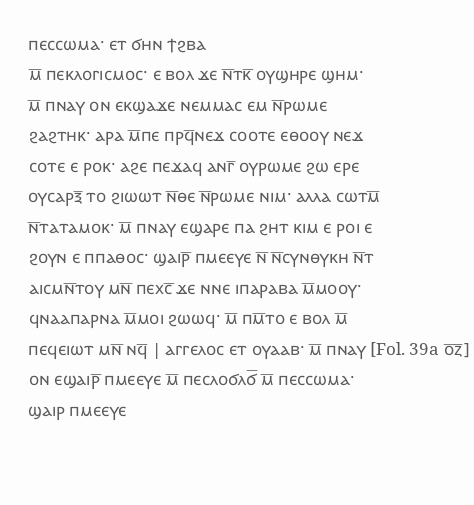ⲡⲉⲥⲥⲱⲙⲁ· ⲉⲧ ϭⲏⲛ ϯϩⲃⲁ
ⲙ̅ ⲡⲉⲕⲗⲟⲅⲓⲥⲙⲟⲥ· ⲉ ⲃⲟⲗ ϫⲉ ⲛ̅ⲧⲕ̅ ⲟⲩϣⲏⲣⲉ ϣⲏⲙ·
ⲙ̅ ⲡⲛⲁⲩ ⲟⲛ ⲉⲕϣⲁϫⲉ ⲛⲉⲙⲙⲁⲥ ⲉⲙ ⲛ̅ⲣⲱⲙⲉ
ϩⲁϩⲧⲏⲕ· ⲁⲣⲁ ⲙ̅ⲡⲉ ⲡⲣϥ̅ⲛⲉϫ ⲥⲟⲟⲧⲉ ⲉⲑⲟⲟⲩ ⲛⲉϫ
ⲥⲟⲧⲉ ⲉ ⲣⲟⲕ· ⲁϩⲉ ⲡⲉϫⲁϥ ⲁⲛⲅ̅ ⲟⲩⲣⲱⲙⲉ ϩⲱ ⲉⲣⲉ
ⲟⲩⲥⲁⲣⲝ̅ ⲧⲟ ϩⲓⲱⲱⲧ ⲛ̅ⲑⲉ ⲛ̅ⲣⲱⲙⲉ ⲛⲓⲙ· ⲁⲗⲗⲁ ⲥⲱⲧⲙ̅
ⲛ̅ⲧⲁⲧⲁⲙⲟⲕ· ⲙ̅ ⲡⲛⲁⲩ ⲉϣⲁⲣⲉ ⲡⲁ ϩⲏⲧ ⲕⲓⲙ ⲉ ⲣⲟⲓ ⲉ
ϩⲟⲩⲛ ⲉ ⲡⲡⲁⲑⲟⲥ· ϣⲁⲓⲣ̅ ⲡⲙⲉⲉⲩⲉ ⲛ̅ ⲛ̅ⲥⲩⲛⲑⲩⲕⲏ ⲛ̅ⲧ
ⲁⲓⲥⲙⲛ̅ⲧⲟⲩ ⲙⲛ̅ ⲡⲉⲭⲥ̅ ϫⲉ ⲛⲛⲉ ⲓⲡⲁⲣⲁⲃⲁ ⲙ̅ⲙⲟⲟⲩ·
ϥⲛⲁⲁⲡⲁⲣⲛⲁ ⲙ̅ⲙⲟⲓ ϩⲱⲱϥ· ⲙ̅ ⲡⲙ̅ⲧⲟ ⲉ ⲃⲟⲗ ⲙ̅
ⲡⲉϥⲉⲓⲱⲧ ⲙⲛ̅ ⲛϥ̅ | ⲁⲅⲅⲉⲗⲟⲥ ⲉⲧ ⲟⲩⲁⲁⲃ· ⲙ̅ ⲡⲛⲁⲩ [Fol. 39a ⲟ̅ⲍ̅]
ⲟⲛ ⲉϣⲁⲓⲣ̅ ⲡⲙⲉⲉⲩⲉ ⲙ̅ ⲡⲉⲥⲗⲟϭⲗϭ̅ ⲙ̅ ⲡⲉⲥⲥⲱⲙⲁ·
ϣⲁⲓⲣ ⲡⲙⲉⲉⲩⲉ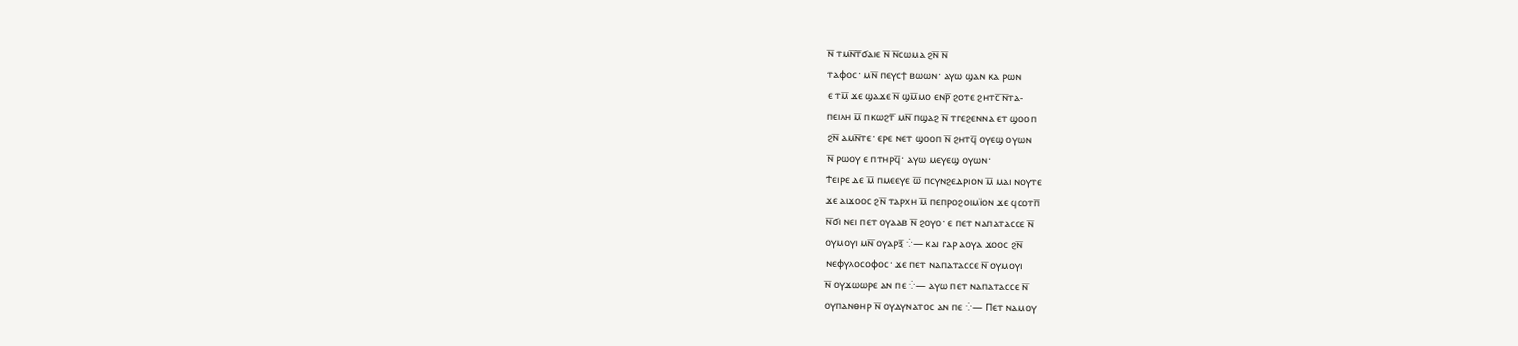ⲛ̅ ⲧⲙⲛ̅ⲧ̅ϭⲁⲓⲉ ⲛ̅ ⲛ̅ⲥⲱⲙⲁ ϩⲛ̅ ⲛ̅
ⲧⲁⲫⲟⲥ· ⲙⲛ̅ ⲡⲉⲩⲥϯ ⲃⲱⲱⲛ· ⲁⲩⲱ ϣⲁⲛ ⲕⲁ ⲣⲱⲛ
ⲉ ⲧⲙ̅ ϫⲉ ϣⲁϫⲉ ⲛ̅ ϣⲙ̅ⲙⲟ ⲉⲛⲣ̅ ϩⲟⲧⲉ ϩⲏⲧⲥ̅ ⲛ̅ⲧⲁ‐
ⲡⲉⲓⲗⲏ ⲙ̅ ⲡⲕⲱϩⲧ̅ ⲙⲛ̅ ⲡϣⲁϩ ⲛ̅ ⲧⲅⲉϩⲉⲛⲛⲁ ⲉⲧ ϣⲟⲟⲡ
ϩⲛ̅ ⲁⲙⲛ̅ⲧⲉ· ⲉⲣⲉ ⲛⲉⲧ ϣⲟⲟⲡ ⲛ̅ ϩⲏⲧϥ̅ ⲟⲩⲉϣ ⲟⲩⲱⲛ
ⲛ̅ ⲣⲱⲟⲩ ⲉ ⲡⲧⲏⲣϥ̅· ⲁⲩⲱ ⲙⲉⲩⲉϣ ⲟⲩⲱⲛ·
Ϯⲉⲓⲣⲉ ⲇⲉ ⲙ̅ ⲡⲙⲉⲉⲩⲉ ⲱ̅ ⲡⲥⲩⲛϩⲉⲇⲣⲓⲟⲛ ⲙ̅ ⲙⲁⲓ ⲛⲟⲩⲧⲉ
ϫⲉ ⲁⲓϫⲟⲟⲥ ϩⲛ̅ ⲧⲁⲣⲭⲏ ⲙ̅ ⲡⲉⲡⲣⲟϩⲟⲓⲙⲓ̈ⲟⲛ ϫⲉ ϥⲥⲟⲧⲡ̅
ⲛ̅ϭⲓ ⲛⲉⲓ ⲡⲉⲧ ⲟⲩⲁⲁⲃ ⲛ̅ ϩⲟⲩⲟ· ⲉ ⲡⲉⲧ ⲛⲁⲡⲁⲧⲁⲥⲥⲉ ⲛ̅
ⲟⲩⲙⲟⲩⲓ ⲙⲛ̅ ⲟⲩⲁⲣⲝ̅ ⁛— ⲕⲁⲓ ⲅⲁⲣ ⲁⲟⲩⲁ ϫⲟⲟⲥ ϩⲛ̅
ⲛⲉⲫⲩⲗⲟⲥⲟⲫⲟⲥ· ϫⲉ ⲡⲉⲧ ⲛⲁⲡⲁⲧⲁⲥⲥⲉ ⲛ̅ ⲟⲩⲙⲟⲩⲓ
ⲛ̅ ⲟⲩϫⲱⲱⲣⲉ ⲁⲛ ⲡⲉ ⁛— ⲁⲩⲱ ⲡⲉⲧ ⲛⲁⲡⲁⲧⲁⲥⲥⲉ ⲛ̅
ⲟⲩⲡⲁⲛⲑⲏⲣ ⲛ̅ ⲟⲩⲇⲩⲛⲁⲧⲟⲥ ⲁⲛ ⲡⲉ ⁛— Ⲡⲉⲧ ⲛⲁⲙⲟⲩ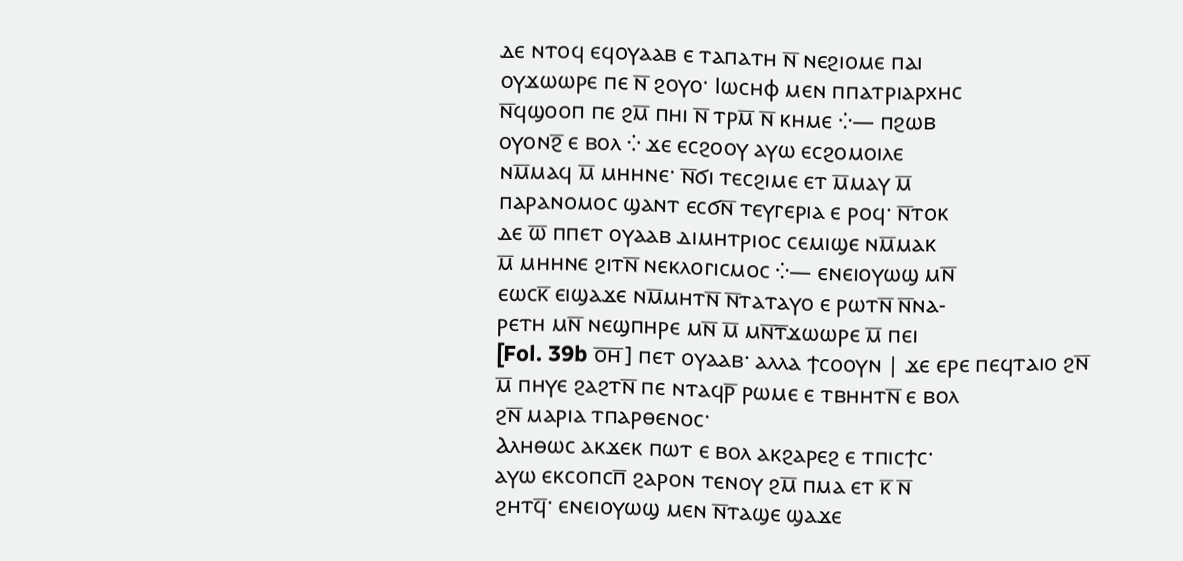ⲇⲉ ⲛⲧⲟϥ ⲉϥⲟⲩⲁⲁⲃ ⲉ ⲧⲁⲡⲁⲧⲏ ⲛ̅ ⲛⲉϩⲓⲟⲙⲉ ⲡⲁⲓ
ⲟⲩϫⲱⲱⲣⲉ ⲡⲉ ⲛ̅ ϩⲟⲩⲟ· Ⲓⲱⲥⲏⲫ ⲙⲉⲛ ⲡⲡⲁⲧⲣⲓⲁⲣⲭⲏⲥ
ⲛ̅ϥϣⲟⲟⲡ ⲡⲉ ϩⲙ̅ ⲡⲏⲓ ⲛ̅ ⲧⲣⲙ̅ ⲛ̅ ⲕⲏⲙⲉ ⁛— ⲡϩⲱⲃ
ⲟⲩⲟⲛϩ̅ ⲉ ⲃⲟⲗ ⁛ ϫⲉ ⲉⲥϩⲟⲟⲩ ⲁⲩⲱ ⲉⲥϩⲟⲙⲟⲓⲗⲉ
ⲛⲙ̅ⲙⲁϥ ⲙ̅ ⲙⲏⲏⲛⲉ· ⲛ̅ϭⲓ ⲧⲉⲥϩⲓⲙⲉ ⲉⲧ ⲙ̅ⲙⲁⲩ ⲙ̅
ⲡⲁⲣⲁⲛⲟⲙⲟⲥ ϣⲁⲛⲧ ⲉⲥϭⲛ̅ ⲧⲉⲩⲅⲉⲣⲓⲁ ⲉ ⲣⲟϥ· ⲛ̅ⲧⲟⲕ
ⲇⲉ ⲱ̅ ⲡⲡⲉⲧ ⲟⲩⲁⲁⲃ ⲇⲓⲙⲏⲧⲣⲓⲟⲥ ⲥⲉⲙⲓϣⲉ ⲛⲙ̅ⲙⲁⲕ
ⲙ̅ ⲙⲏⲏⲛⲉ ϩⲓⲧⲛ̅ ⲛⲉⲕⲗⲟⲅⲓⲥⲙⲟⲥ ⁛— ⲉⲛⲉⲓⲟⲩⲱϣ ⲙⲛ̅
ⲉⲱⲥⲕ̅ ⲉⲓϣⲁϫⲉ ⲛⲙ̅ⲙⲏⲧⲛ̅ ⲛ̅ⲧⲁⲧⲁⲩⲟ ⲉ ⲣⲱⲧⲛ̅ ⲛ̅ⲛⲁ‐
ⲣⲉⲧⲏ ⲙⲛ̅ ⲛⲉϣⲡⲏⲣⲉ ⲙⲛ̅ ⲙ̅ ⲙⲛ̅ⲧ̅ϫⲱⲱⲣⲉ ⲙ̅ ⲡⲉⲓ
[Fol. 39b ⲟ̅ⲏ̅] ⲡⲉⲧ ⲟⲩⲁⲁⲃ· ⲁⲗⲗⲁ ϯⲥⲟⲟⲩⲛ | ϫⲉ ⲉⲣⲉ ⲡⲉϥⲧⲁⲓⲟ ϩⲛ̅
ⲙ̅ ⲡⲏⲩⲉ ϩⲁϩⲧⲛ̅ ⲡⲉ ⲛⲧⲁϥⲣ̅ ⲣⲱⲙⲉ ⲉ ⲧⲃⲏⲏⲧⲛ̅ ⲉ ⲃⲟⲗ
ϩⲛ̅ ⲙⲁⲣⲓⲁ ⲧⲡⲁⲣⲑⲉⲛⲟⲥ·
Ⲁⲗⲏⲑⲱⲥ ⲁⲕϫⲉⲕ ⲡⲱⲧ ⲉ ⲃⲟⲗ ⲁⲕϩⲁⲣⲉϩ ⲉ ⲧⲡⲓⲥϯⲥ·
ⲁⲩⲱ ⲉⲕⲥⲟⲡⲥⲡ̅ ϩⲁⲣⲟⲛ ⲧⲉⲛⲟⲩ ϩⲙ̅ ⲡⲙⲁ ⲉⲧ ⲕ̅ ⲛ̅
ϩⲏⲧϥ̅· ⲉⲛⲉⲓⲟⲩⲱϣ ⲙⲉⲛ ⲛ̅ⲧⲁϣⲉ ϣⲁϫⲉ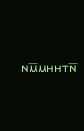ⲛⲙ̅ⲙⲏⲏⲧⲛ̅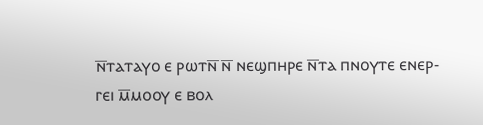ⲛ̅ⲧⲁⲧⲁⲩⲟ ⲉ ⲣⲱⲧⲛ̅ ⲛ̅ ⲛⲉϣⲡⲏⲣⲉ ⲛ̅ⲧⲁ ⲡⲛⲟⲩⲧⲉ ⲉⲛⲉⲣ‐
ⲅⲉⲓ ⲙ̅ⲙⲟⲟⲩ ⲉ ⲃⲟⲗ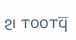ϩⲓ ⲧⲟⲟⲧϥ̅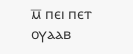ⲙ̅ ⲡⲉⲓ ⲡⲉⲧ ⲟⲩⲁⲁⲃ